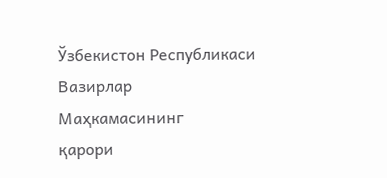Ўзбекистон Республикаси Вазирлар Маҳкамасининг
қарори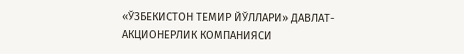«ЎЗБЕКИСТОН ТЕМИР ЙЎЛЛАРИ» ДАВЛАТ-АКЦИОНЕРЛИК КОМПАНИЯСИ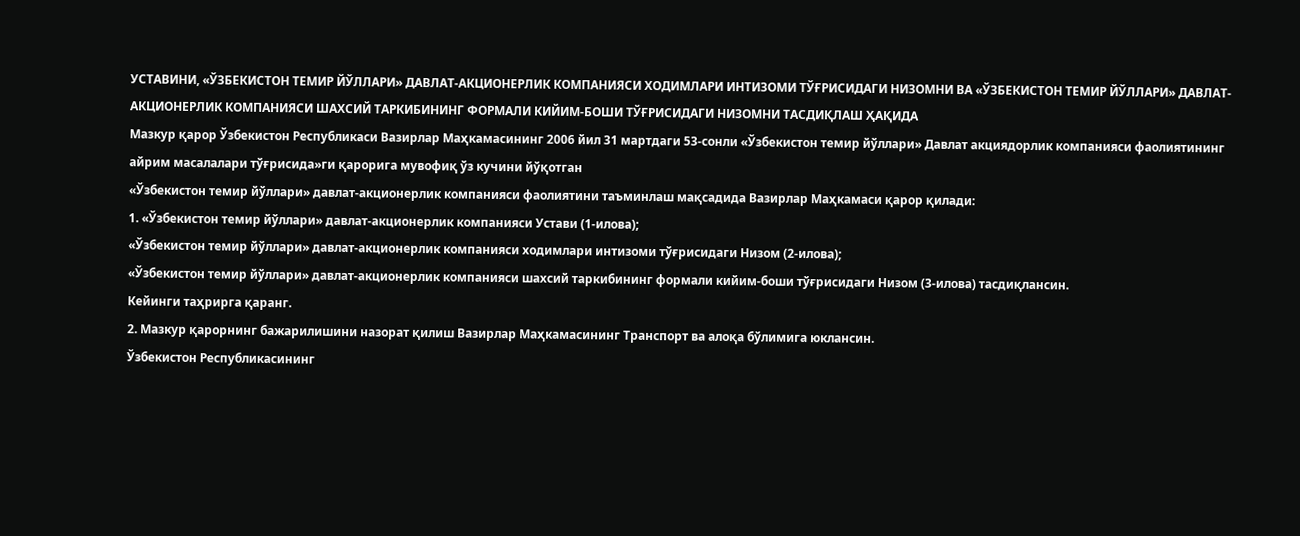УСТАВИНИ, «ЎЗБЕКИСТОН ТЕМИР ЙЎЛЛАРИ» ДАВЛАТ-АКЦИОНЕРЛИК КОМПАНИЯСИ ХОДИМЛАРИ ИНТИЗОМИ ТЎҒРИСИДАГИ НИЗОМНИ ВА «ЎЗБЕКИСТОН ТЕМИР ЙЎЛЛАРИ» ДАВЛАТ-АКЦИОНЕРЛИК КОМПАНИЯСИ ШАХСИЙ ТАРКИБИНИНГ ФОРМАЛИ КИЙИМ-БОШИ ТЎҒРИСИДАГИ НИЗОМНИ ТАСДИҚЛАШ ҲАҚИДА
Мазкур қарор Ўзбекистон Республикаси Вазирлар Маҳкамасининг 2006 йил 31 мартдаги 53-сонли «Ўзбекистон темир йўллари» Давлат акциядорлик компанияси фаолиятининг айрим масалалари тўғрисида»ги қарорига мувофиқ ўз кучини йўқотган
«Ўзбекистон темир йўллари» давлат-акционерлик компанияси фаолиятини таъминлаш мақсадида Вазирлар Маҳкамаси қарор қилади:
1. «Ўзбекистон темир йўллари» давлат-акционерлик компанияси Устави (1-илова);
«Ўзбекистон темир йўллари» давлат-акционерлик компанияси ходимлари интизоми тўғрисидаги Низом (2-илова);
«Ўзбекистон темир йўллари» давлат-акционерлик компанияси шахсий таркибининг формали кийим-боши тўғрисидаги Низом (3-илова) тасдиқлансин.
Кейинги таҳрирга қаранг.
2. Мазкур қарорнинг бажарилишини назорат қилиш Вазирлар Маҳкамасининг Транспорт ва алоқа бўлимига юклансин.
Ўзбекистон Республикасининг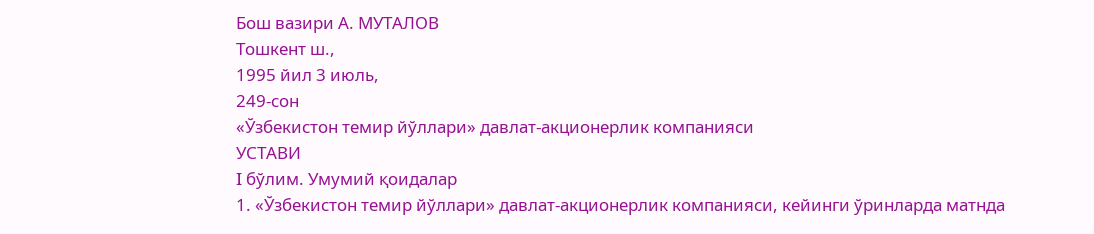Бош вазири А. МУТАЛОВ
Тошкент ш.,
1995 йил 3 июль,
249-сон
«Ўзбекистон темир йўллари» давлат-акционерлик компанияси
УСТАВИ
I бўлим. Умумий қоидалар
1. «Ўзбекистон темир йўллари» давлат-акционерлик компанияси, кейинги ўринларда матнда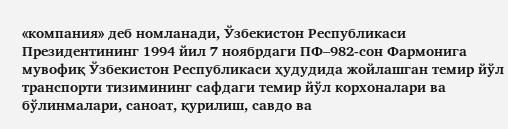«компания» деб номланади, Ўзбекистон Республикаси Президентининг 1994 йил 7 ноябрдаги ПФ–982-сон Фармонига мувофиқ Ўзбекистон Республикаси ҳудудида жойлашган темир йўл транспорти тизимининг сафдаги темир йўл корхоналари ва бўлинмалари, саноат, қурилиш, савдо ва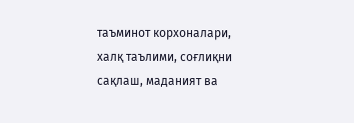таъминот корхоналари, халқ таълими, соғлиқни сақлаш, маданият ва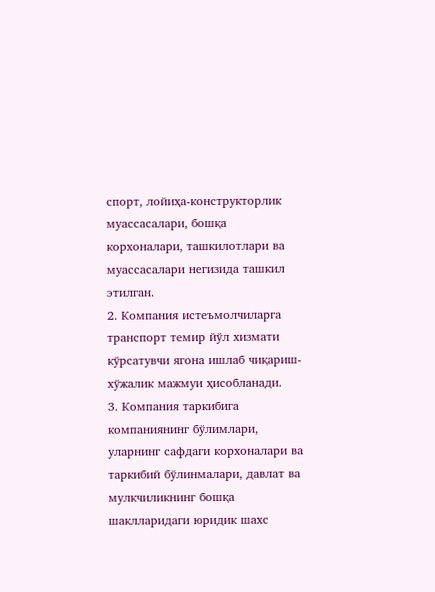спорт, лойиҳа-конструкторлик муассасалари, бошқа корхоналари, ташкилотлари ва муассасалари негизида ташкил этилган.
2. Компания истеъмолчиларга транспорт темир йўл хизмати кўрсатувчи ягона ишлаб чиқариш-хўжалик мажмуи ҳисобланади.
3. Компания таркибига компаниянинг бўлимлари, уларнинг сафдаги корхоналари ва таркибий бўлинмалари, давлат ва мулкчиликнинг бошқа шаклларидаги юридик шахс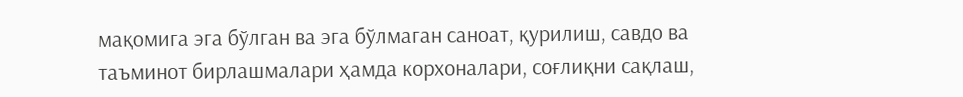мақомига эга бўлган ва эга бўлмаган саноат, қурилиш, савдо ва таъминот бирлашмалари ҳамда корхоналари, соғлиқни сақлаш,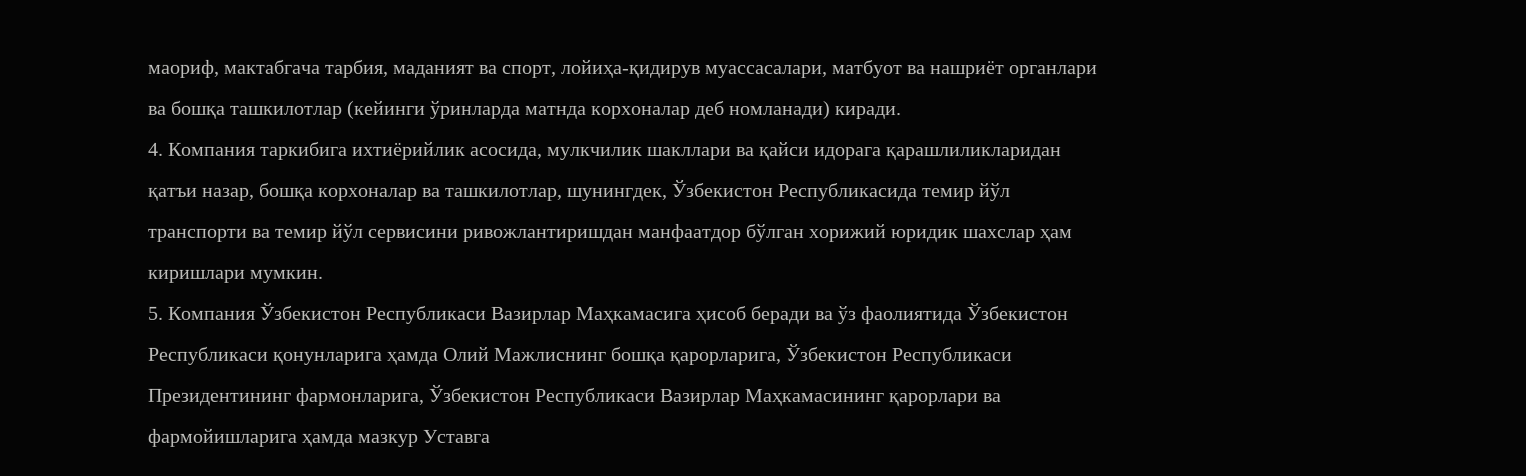маориф, мактабгача тарбия, маданият ва спорт, лойиҳа-қидирув муассасалари, матбуот ва нашриёт органлари ва бошқа ташкилотлар (кейинги ўринларда матнда корхоналар деб номланади) киради.
4. Компания таркибига ихтиёрийлик асосида, мулкчилик шакллари ва қайси идорага қарашлиликларидан қатъи назар, бошқа корхоналар ва ташкилотлар, шунингдек, Ўзбекистон Республикасида темир йўл транспорти ва темир йўл сервисини ривожлантиришдан манфаатдор бўлган хорижий юридик шахслар ҳам киришлари мумкин.
5. Компания Ўзбекистон Республикаси Вазирлар Маҳкамасига ҳисоб беради ва ўз фаолиятида Ўзбекистон Республикаси қонунларига ҳамда Олий Мажлиснинг бошқа қарорларига, Ўзбекистон Республикаси Президентининг фармонларига, Ўзбекистон Республикаси Вазирлар Маҳкамасининг қарорлари ва фармойишларига ҳамда мазкур Уставга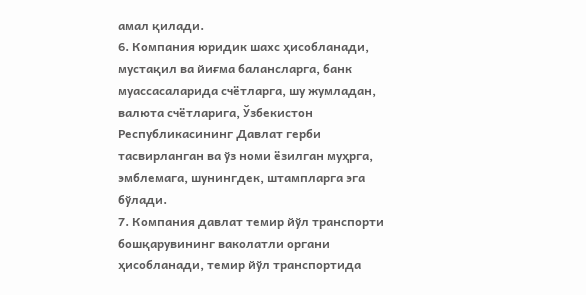амал қилади.
6. Компания юридик шахс ҳисобланади, мустақил ва йиғма балансларга, банк муассасаларида счётларга, шу жумладан, валюта счётларига, Ўзбекистон Республикасининг Давлат герби тасвирланган ва ўз номи ёзилган муҳрга, эмблемага, шунингдек, штампларга эга бўлади.
7. Компания давлат темир йўл транспорти бошқарувининг ваколатли органи ҳисобланади, темир йўл транспортида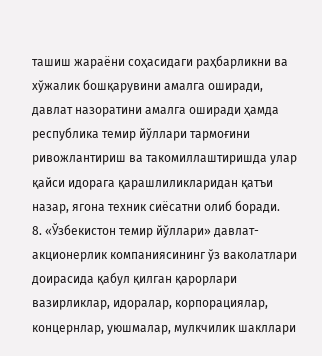ташиш жараёни соҳасидаги раҳбарликни ва хўжалик бошқарувини амалга оширади, давлат назоратини амалга оширади ҳамда республика темир йўллари тармоғини ривожлантириш ва такомиллаштиришда улар қайси идорага қарашлиликларидан қатъи назар, ягона техник сиёсатни олиб боради.
8. «Ўзбекистон темир йўллари» давлат-акционерлик компаниясининг ўз ваколатлари доирасида қабул қилган қарорлари вазирликлар, идоралар, корпорациялар, концернлар, уюшмалар, мулкчилик шакллари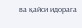ва қайси идорага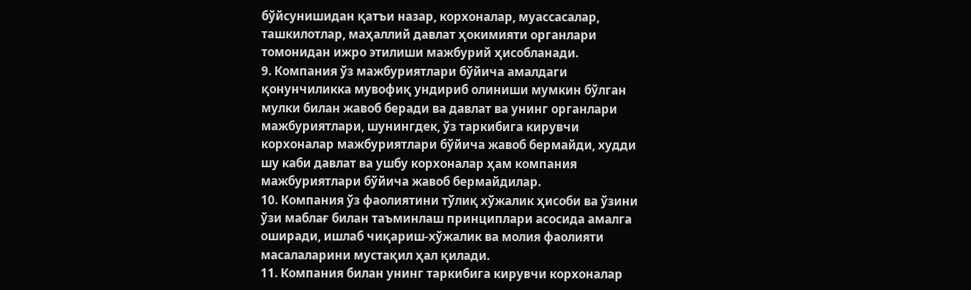бўйсунишидан қатъи назар, корхоналар, муассасалар, ташкилотлар, маҳаллий давлат ҳокимияти органлари томонидан ижро этилиши мажбурий ҳисобланади.
9. Компания ўз мажбуриятлари бўйича амалдаги қонунчиликка мувофиқ ундириб олиниши мумкин бўлган мулки билан жавоб беради ва давлат ва унинг органлари мажбуриятлари, шунингдек, ўз таркибига кирувчи корхоналар мажбуриятлари бўйича жавоб бермайди, худди шу каби давлат ва ушбу корхоналар ҳам компания мажбуриятлари бўйича жавоб бермайдилар.
10. Компания ўз фаолиятини тўлиқ хўжалик ҳисоби ва ўзини ўзи маблағ билан таъминлаш принциплари асосида амалга оширади, ишлаб чиқариш-хўжалик ва молия фаолияти масалаларини мустақил ҳал қилади.
11. Компания билан унинг таркибига кирувчи корхоналар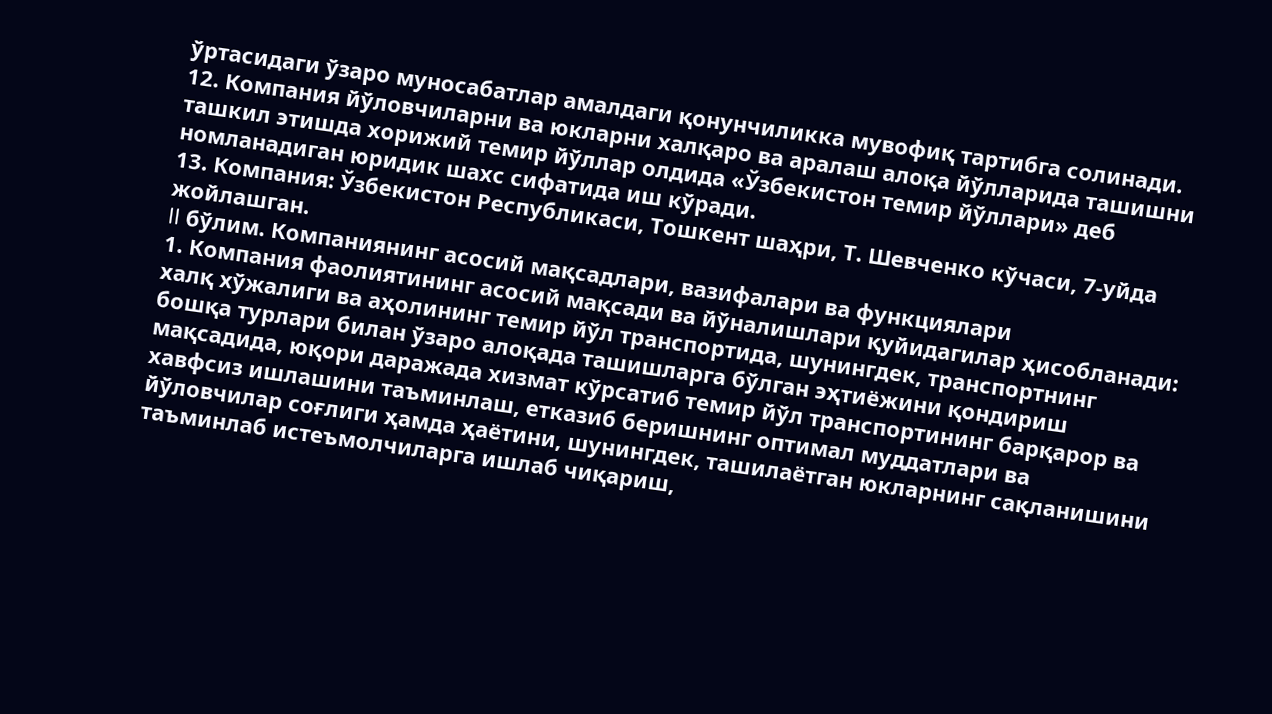ўртасидаги ўзаро муносабатлар амалдаги қонунчиликка мувофиқ тартибга солинади.
12. Компания йўловчиларни ва юкларни халқаро ва аралаш алоқа йўлларида ташишни ташкил этишда хорижий темир йўллар олдида «Ўзбекистон темир йўллари» деб номланадиган юридик шахс сифатида иш кўради.
13. Компания: Ўзбекистон Республикаси, Тошкент шаҳри, Т. Шевченко кўчаси, 7-уйда жойлашган.
II бўлим. Компаниянинг асосий мақсадлари, вазифалари ва функциялари
1. Компания фаолиятининг асосий мақсади ва йўналишлари қуйидагилар ҳисобланади:
халқ хўжалиги ва аҳолининг темир йўл транспортида, шунингдек, транспортнинг бошқа турлари билан ўзаро алоқада ташишларга бўлган эҳтиёжини қондириш мақсадида, юқори даражада хизмат кўрсатиб темир йўл транспортининг барқарор ва хавфсиз ишлашини таъминлаш, етказиб беришнинг оптимал муддатлари ва йўловчилар соғлиги ҳамда ҳаётини, шунингдек, ташилаётган юкларнинг сақланишини таъминлаб истеъмолчиларга ишлаб чиқариш,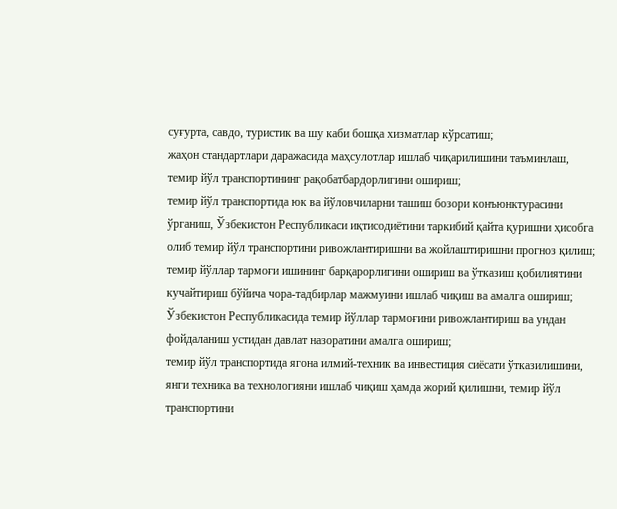суғурта, савдо, туристик ва шу каби бошқа хизматлар кўрсатиш;
жаҳон стандартлари даражасида маҳсулотлар ишлаб чиқарилишини таъминлаш, темир йўл транспортининг рақобатбардорлигини ошириш;
темир йўл транспортида юк ва йўловчиларни ташиш бозори конъюнктурасини ўрганиш, Ўзбекистон Республикаси иқтисодиётини таркибий қайта қуришни ҳисобга олиб темир йўл транспортини ривожлантиришни ва жойлаштиришни прогноз қилиш;
темир йўллар тармоғи ишининг барқарорлигини ошириш ва ўтказиш қобилиятини кучайтириш бўйича чора-тадбирлар мажмуини ишлаб чиқиш ва амалга ошириш;
Ўзбекистон Республикасида темир йўллар тармоғини ривожлантириш ва ундан фойдаланиш устидан давлат назоратини амалга ошириш;
темир йўл транспортида ягона илмий-техник ва инвестиция сиёсати ўтказилишини, янги техника ва технологияни ишлаб чиқиш ҳамда жорий қилишни, темир йўл транспортини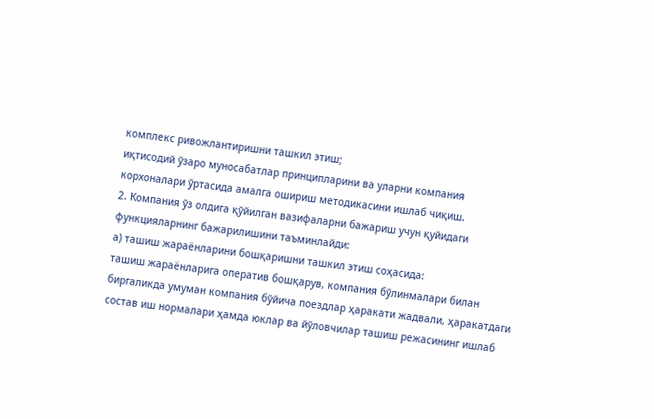комплекс ривожлантиришни ташкил этиш;
иқтисодий ўзаро муносабатлар принципларини ва уларни компания корхоналари ўртасида амалга ошириш методикасини ишлаб чиқиш.
2. Компания ўз олдига қўйилган вазифаларни бажариш учун қуйидаги функцияларнинг бажарилишини таъминлайди:
а) ташиш жараёнларини бошқаришни ташкил этиш соҳасида:
ташиш жараёнларига оператив бошқарув, компания бўлинмалари билан биргаликда умуман компания бўйича поездлар ҳаракати жадвали, ҳаракатдаги состав иш нормалари ҳамда юклар ва йўловчилар ташиш режасининг ишлаб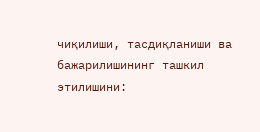чиқилиши, тасдиқланиши ва бажарилишининг ташкил этилишини: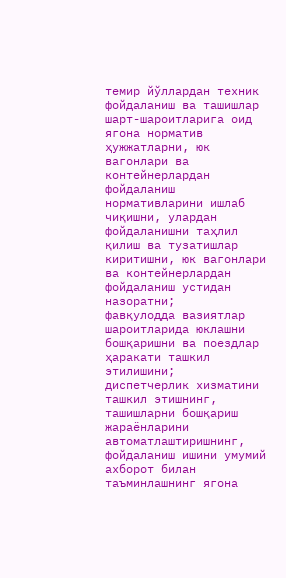темир йўллардан техник фойдаланиш ва ташишлар шарт-шароитларига оид ягона норматив ҳужжатларни, юк вагонлари ва контейнерлардан фойдаланиш нормативларини ишлаб чиқишни, улардан фойдаланишни таҳлил қилиш ва тузатишлар киритишни, юк вагонлари ва контейнерлардан фойдаланиш устидан назоратни;
фавқулодда вазиятлар шароитларида юклашни бошқаришни ва поездлар ҳаракати ташкил этилишини;
диспетчерлик хизматини ташкил этишнинг, ташишларни бошқариш жараёнларини автоматлаштиришнинг, фойдаланиш ишини умумий ахборот билан таъминлашнинг ягона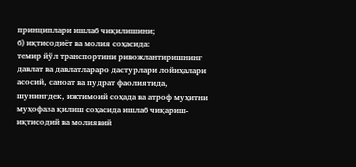принциплари ишлаб чиқилишини;
б) иқтисодиёт ва молия соҳасида:
темир йўл транспортини ривожлантиришнинг давлат ва давлатлараро дастурлари лойиҳалари асосий, саноат ва пудрат фаолиятида, шунингдек, ижтимоий соҳада ва атроф муҳитни муҳофаза қилиш соҳасида ишлаб чиқариш-иқтисодий ва молиявий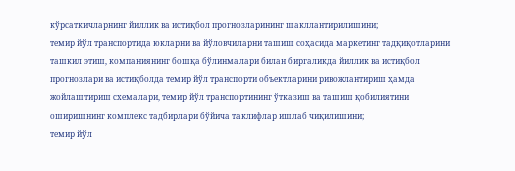кўрсаткичларнинг йиллик ва истиқбол прогнозларининг шакллантирилишини;
темир йўл транспортида юкларни ва йўловчиларни ташиш соҳасида маркетинг тадқиқотларини ташкил этиш, компаниянинг бошқа бўлинмалари билан биргаликда йиллик ва истиқбол прогнозлари ва истиқболда темир йўл транспорти объектларини ривожлантириш ҳамда жойлаштириш схемалари, темир йўл транспортининг ўтказиш ва ташиш қобилиятини оширишнинг комплекс тадбирлари бўйича таклифлар ишлаб чиқилишини;
темир йўл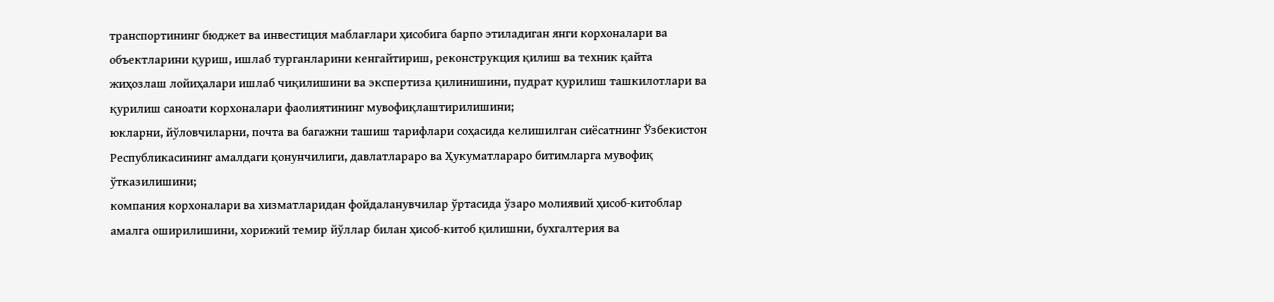транспортининг бюджет ва инвестиция маблағлари ҳисобига барпо этиладиган янги корхоналари ва объектларини қуриш, ишлаб турганларини кенгайтириш, реконструкция қилиш ва техник қайта жиҳозлаш лойиҳалари ишлаб чиқилишини ва экспертиза қилинишини, пудрат қурилиш ташкилотлари ва қурилиш саноати корхоналари фаолиятининг мувофиқлаштирилишини;
юкларни, йўловчиларни, почта ва багажни ташиш тарифлари соҳасида келишилган сиёсатнинг Ўзбекистон Республикасининг амалдаги қонунчилиги, давлатлараро ва Ҳукуматлараро битимларга мувофиқ ўтказилишини;
компания корхоналари ва хизматларидан фойдаланувчилар ўртасида ўзаро молиявий ҳисоб-китоблар амалга оширилишини, хорижий темир йўллар билан ҳисоб-китоб қилишни, бухгалтерия ва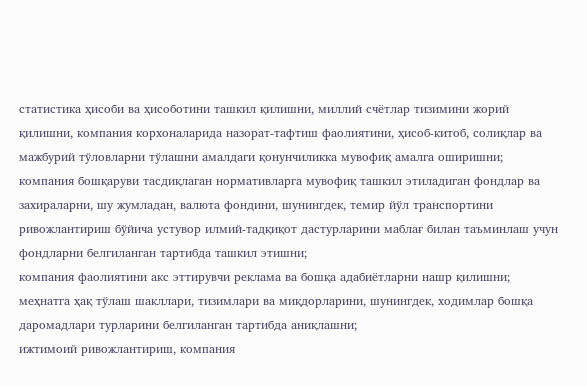статистика ҳисоби ва ҳисоботини ташкил қилишни, миллий счётлар тизимини жорий қилишни, компания корхоналарида назорат-тафтиш фаолиятини, ҳисоб-китоб, солиқлар ва мажбурий тўловларни тўлашни амалдаги қонунчиликка мувофиқ амалга оширишни;
компания бошқаруви тасдиқлаган нормативларга мувофиқ ташкил этиладиган фондлар ва захираларни, шу жумладан, валюта фондини, шунингдек, темир йўл транспортини ривожлантириш бўйича устувор илмий-тадқиқот дастурларини маблағ билан таъминлаш учун фондларни белгиланган тартибда ташкил этишни;
компания фаолиятини акс эттирувчи реклама ва бошқа адабиётларни нашр қилишни;
меҳнатга ҳақ тўлаш шакллари, тизимлари ва миқдорларини, шунингдек, ходимлар бошқа даромадлари турларини белгиланган тартибда аниқлашни;
ижтимоий ривожлантириш, компания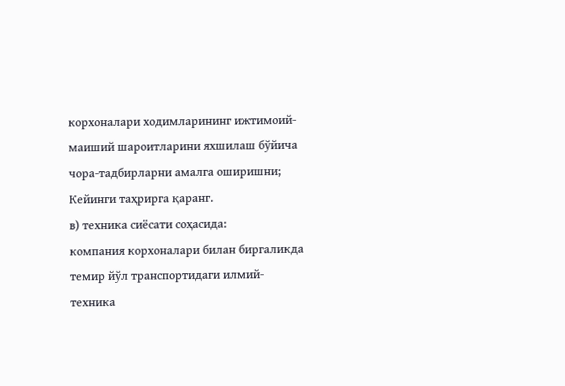корхоналари ходимларининг ижтимоий-маиший шароитларини яхшилаш бўйича чора-тадбирларни амалга оширишни;
Кейинги таҳрирга қаранг.
в) техника сиёсати соҳасида:
компания корхоналари билан биргаликда темир йўл транспортидаги илмий-техника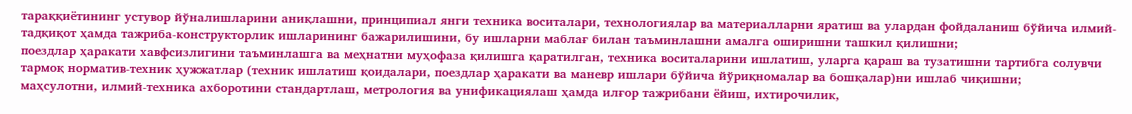тараққиётининг устувор йўналишларини аниқлашни, принципиал янги техника воситалари, технологиялар ва материалларни яратиш ва улардан фойдаланиш бўйича илмий-тадқиқот ҳамда тажриба-конструкторлик ишларининг бажарилишини, бу ишларни маблағ билан таъминлашни амалга оширишни ташкил қилишни;
поездлар ҳаракати хавфсизлигини таъминлашга ва меҳнатни муҳофаза қилишга қаратилган, техника воситаларини ишлатиш, уларга қараш ва тузатишни тартибга солувчи тармоқ норматив-техник ҳужжатлар (техник ишлатиш қоидалари, поездлар ҳаракати ва маневр ишлари бўйича йўриқномалар ва бошқалар)ни ишлаб чиқишни;
маҳсулотни, илмий-техника ахборотини стандартлаш, метрология ва унификациялаш ҳамда илғор тажрибани ёйиш, ихтирочилик,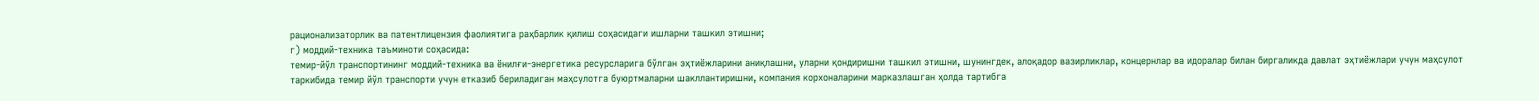рационализаторлик ва патентлицензия фаолиятига раҳбарлик қилиш соҳасидаги ишларни ташкил этишни;
г) моддий-техника таъминоти соҳасида:
темир-йўл транспортининг моддий-техника ва ёнилғи-энергетика ресурсларига бўлган эҳтиёжларини аниқлашни, уларни қондиришни ташкил этишни, шунингдек, алоқадор вазирликлар, концернлар ва идоралар билан биргаликда давлат эҳтиёжлари учун маҳсулот таркибида темир йўл транспорти учун етказиб бериладиган маҳсулотга буюртмаларни шакллантиришни, компания корхоналарини марказлашган ҳолда тартибга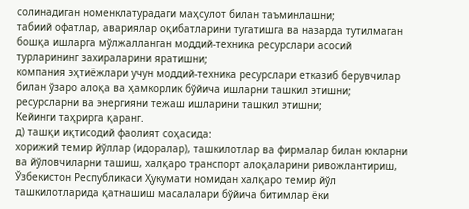солинадиган номенклатурадаги маҳсулот билан таъминлашни;
табиий офатлар, авариялар оқибатларини тугатишга ва назарда тутилмаган бошқа ишларга мўлжалланган моддий-техника ресурслари асосий турларининг захираларини яратишни;
компания эҳтиёжлари учун моддий-техника ресурслари етказиб берувчилар билан ўзаро алоқа ва ҳамкорлик бўйича ишларни ташкил этишни;
ресурсларни ва энергияни тежаш ишларини ташкил этишни;
Кейинги таҳрирга қаранг.
д) ташқи иқтисодий фаолият соҳасида:
хорижий темир йўллар (идоралар), ташкилотлар ва фирмалар билан юкларни ва йўловчиларни ташиш, халқаро транспорт алоқаларини ривожлантириш, Ўзбекистон Республикаси Ҳукумати номидан халқаро темир йўл ташкилотларида қатнашиш масалалари бўйича битимлар ёки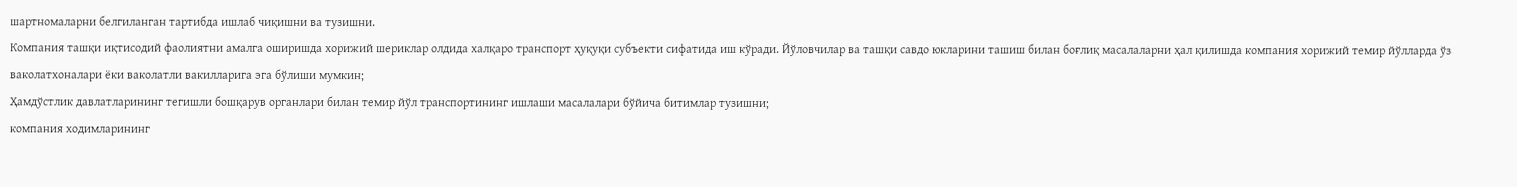шартномаларни белгиланган тартибда ишлаб чиқишни ва тузишни.
Компания ташқи иқтисодий фаолиятни амалга оширишда хорижий шериклар олдида халқаро транспорт ҳуқуқи субъекти сифатида иш кўради. Йўловчилар ва ташқи савдо юкларини ташиш билан боғлиқ масалаларни ҳал қилишда компания хорижий темир йўлларда ўз ваколатхоналари ёки ваколатли вакилларига эга бўлиши мумкин;
Ҳамдўстлик давлатларининг тегишли бошқарув органлари билан темир йўл транспортининг ишлаши масалалари бўйича битимлар тузишни;
компания ходимларининг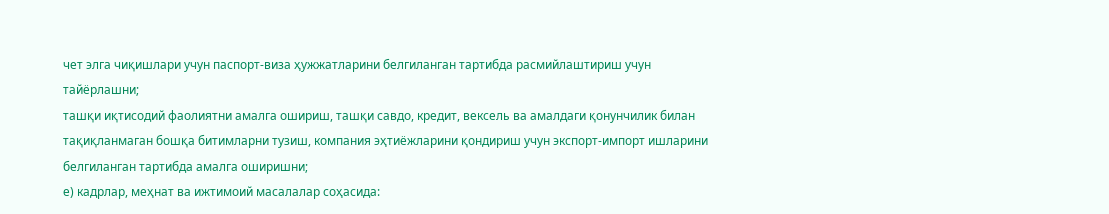чет элга чиқишлари учун паспорт-виза ҳужжатларини белгиланган тартибда расмийлаштириш учун тайёрлашни;
ташқи иқтисодий фаолиятни амалга ошириш, ташқи савдо, кредит, вексель ва амалдаги қонунчилик билан тақиқланмаган бошқа битимларни тузиш, компания эҳтиёжларини қондириш учун экспорт-импорт ишларини белгиланган тартибда амалга оширишни;
е) кадрлар, меҳнат ва ижтимоий масалалар соҳасида: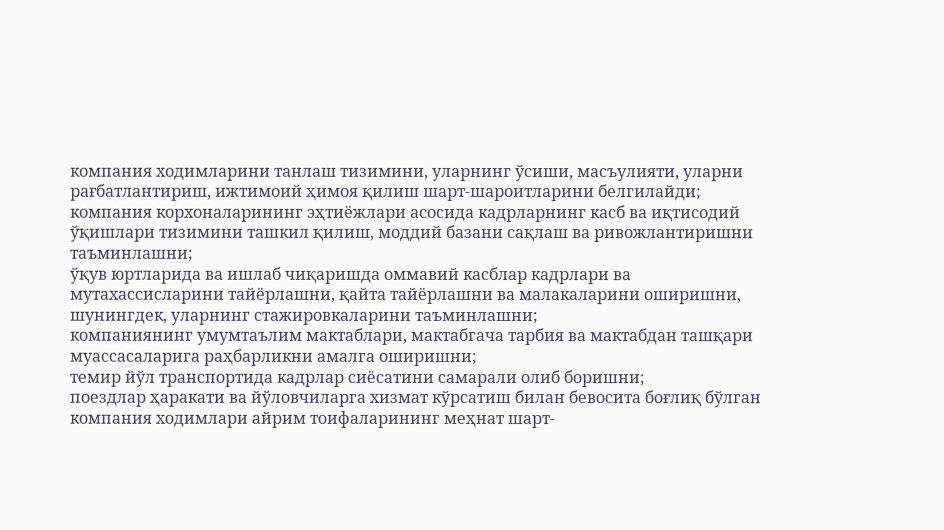компания ходимларини танлаш тизимини, уларнинг ўсиши, масъулияти, уларни рағбатлантириш, ижтимоий ҳимоя қилиш шарт-шароитларини белгилайди;
компания корхоналарининг эҳтиёжлари асосида кадрларнинг касб ва иқтисодий ўқишлари тизимини ташкил қилиш, моддий базани сақлаш ва ривожлантиришни таъминлашни;
ўқув юртларида ва ишлаб чиқаришда оммавий касблар кадрлари ва мутахассисларини тайёрлашни, қайта тайёрлашни ва малакаларини оширишни, шунингдек, уларнинг стажировкаларини таъминлашни;
компаниянинг умумтаълим мактаблари, мактабгача тарбия ва мактабдан ташқари муассасаларига раҳбарликни амалга оширишни;
темир йўл транспортида кадрлар сиёсатини самарали олиб боришни;
поездлар ҳаракати ва йўловчиларга хизмат кўрсатиш билан бевосита боғлиқ бўлган компания ходимлари айрим тоифаларининг меҳнат шарт-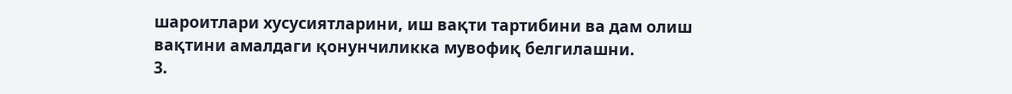шароитлари хусусиятларини, иш вақти тартибини ва дам олиш вақтини амалдаги қонунчиликка мувофиқ белгилашни.
3.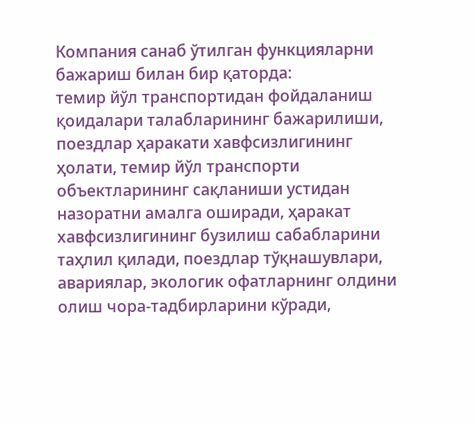Компания санаб ўтилган функцияларни бажариш билан бир қаторда:
темир йўл транспортидан фойдаланиш қоидалари талабларининг бажарилиши, поездлар ҳаракати хавфсизлигининг ҳолати, темир йўл транспорти объектларининг сақланиши устидан назоратни амалга оширади, ҳаракат хавфсизлигининг бузилиш сабабларини таҳлил қилади, поездлар тўқнашувлари, авариялар, экологик офатларнинг олдини олиш чора-тадбирларини кўради,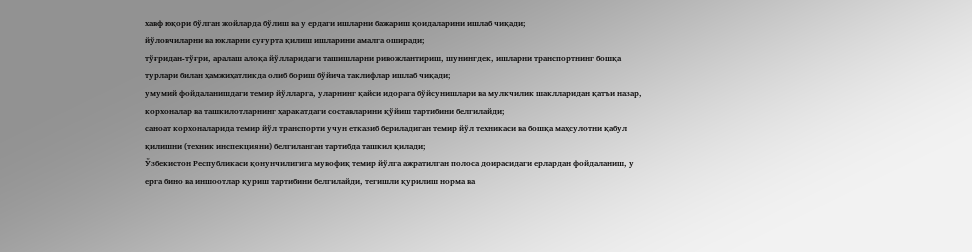хавф юқори бўлган жойларда бўлиш ва у ердаги ишларни бажариш қоидаларини ишлаб чиқади;
йўловчиларни ва юкларни суғурта қилиш ишларини амалга оширади;
тўғридан-тўғри, аралаш алоқа йўлларидаги ташишларни ривожлантириш, шунингдек, ишларни транспортнинг бошқа турлари билан ҳамжиҳатликда олиб бориш бўйича таклифлар ишлаб чиқади;
умумий фойдаланишдаги темир йўлларга, уларнинг қайси идорага бўйсунишлари ва мулкчилик шаклларидан қатъи назар, корхоналар ва ташкилотларнинг ҳаракатдаги составларини қўйиш тартибини белгилайди;
саноат корхоналарида темир йўл транспорти учун етказиб бериладиган темир йўл техникаси ва бошқа маҳсулотни қабул қилишни (техник инспекцияни) белгиланган тартибда ташкил қилади;
Ўзбекистон Республикаси қонунчилигига мувофиқ темир йўлга ажратилган полоса доирасидаги ерлардан фойдаланиш, у ерга бино ва иншоотлар қуриш тартибини белгилайди, тегишли қурилиш норма ва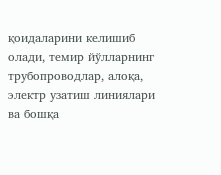қоидаларини келишиб олади, темир йўлларнинг трубопроводлар, алоқа, электр узатиш линиялари ва бошқа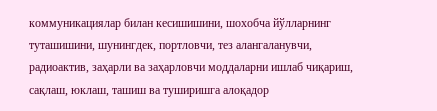коммуникациялар билан кесишишини, шохобча йўлларнинг туташишини, шунингдек, портловчи, тез алангаланувчи, радиоактив, заҳарли ва заҳарловчи моддаларни ишлаб чиқариш, сақлаш, юклаш, ташиш ва туширишга алоқадор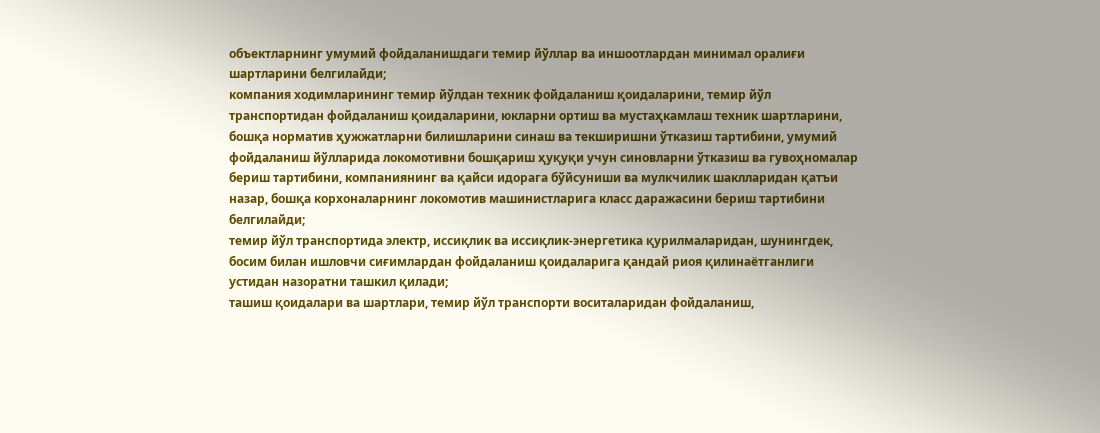объектларнинг умумий фойдаланишдаги темир йўллар ва иншоотлардан минимал оралиғи шартларини белгилайди;
компания ходимларининг темир йўлдан техник фойдаланиш қоидаларини, темир йўл транспортидан фойдаланиш қоидаларини, юкларни ортиш ва мустаҳкамлаш техник шартларини, бошқа норматив ҳужжатларни билишларини синаш ва текширишни ўтказиш тартибини, умумий фойдаланиш йўлларида локомотивни бошқариш ҳуқуқи учун синовларни ўтказиш ва гувоҳномалар бериш тартибини, компаниянинг ва қайси идорага бўйсуниши ва мулкчилик шаклларидан қатъи назар, бошқа корхоналарнинг локомотив машинистларига класс даражасини бериш тартибини белгилайди;
темир йўл транспортида электр, иссиқлик ва иссиқлик-энергетика қурилмаларидан, шунингдек, босим билан ишловчи сиғимлардан фойдаланиш қоидаларига қандай риоя қилинаётганлиги устидан назоратни ташкил қилади;
ташиш қоидалари ва шартлари, темир йўл транспорти воситаларидан фойдаланиш,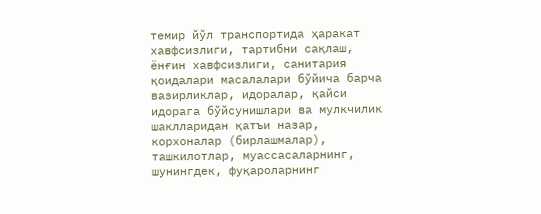темир йўл транспортида ҳаракат хавфсизлиги, тартибни сақлаш, ёнғин хавфсизлиги, санитария қоидалари масалалари бўйича барча вазирликлар, идоралар, қайси идорага бўйсунишлари ва мулкчилик шаклларидан қатъи назар, корхоналар (бирлашмалар), ташкилотлар, муассасаларнинг, шунингдек, фуқароларнинг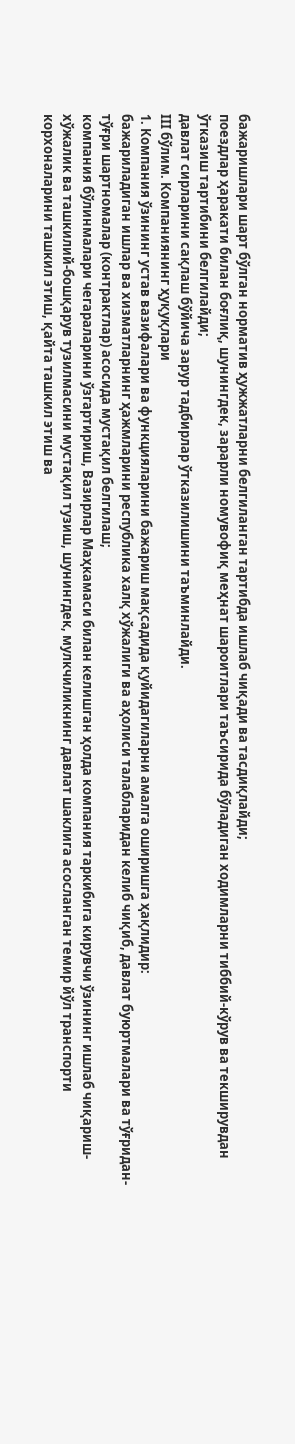бажаришлари шарт бўлган норматив ҳужжатларни белгиланган тартибда ишлаб чиқади ва тасдиқлайди;
поездлар ҳаракати билан боғлиқ, шунингдек, зарарли номувофиқ меҳнат шароитлари таъсирида бўладиган ходимларни тиббий-кўрув ва текширувдан ўтказиш тартибини белгилайди;
давлат сирларини сақлаш бўйича зарур тадбирлар ўтказилишини таъминлайди.
III бўлим. Компаниянинг ҳуқуқлари
1. Компания ўзининг устав вазифалари ва функцияларини бажариш мақсадида қуйидагиларни амалга оширишга ҳақлидир:
бажариладиган ишлар ва хизматларнинг ҳажмларини республика халқ хўжалиги ва аҳолиси талабларидан келиб чиқиб, давлат буюртмалари ва тўғридан-тўғри шартномалар (контрактлар) асосида мустақил белгилаш;
компания бўлинмалари чегараларини ўзгартириш, Вазирлар Маҳкамаси билан келишган ҳолда компания таркибига кирувчи ўзининг ишлаб чиқариш-хўжалик ва ташкилий-бошқарув тузилмасини мустақил тузиш, шунингдек, мулкчиликнинг давлат шаклига асосланган темир йўл транспорти корхоналарини ташкил этиш, қайта ташкил этиш ва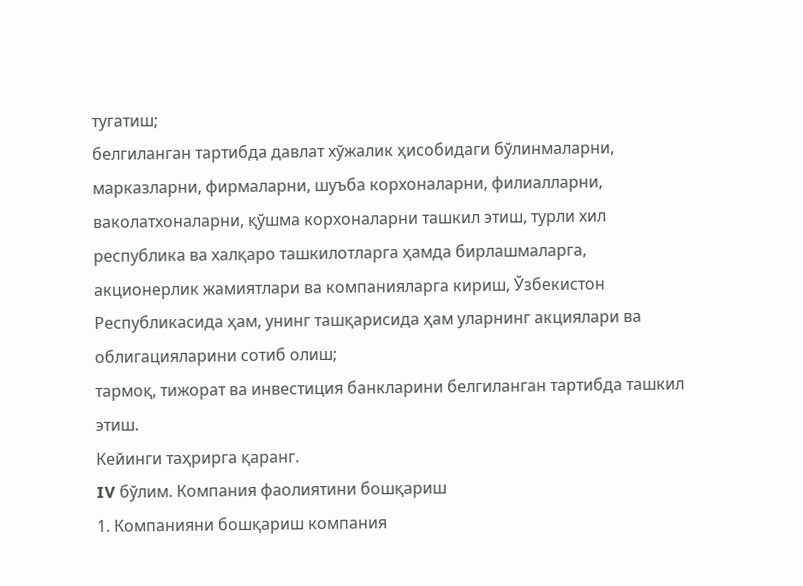тугатиш;
белгиланган тартибда давлат хўжалик ҳисобидаги бўлинмаларни, марказларни, фирмаларни, шуъба корхоналарни, филиалларни, ваколатхоналарни, қўшма корхоналарни ташкил этиш, турли хил республика ва халқаро ташкилотларга ҳамда бирлашмаларга, акционерлик жамиятлари ва компанияларга кириш, Ўзбекистон Республикасида ҳам, унинг ташқарисида ҳам уларнинг акциялари ва облигацияларини сотиб олиш;
тармоқ, тижорат ва инвестиция банкларини белгиланган тартибда ташкил этиш.
Кейинги таҳрирга қаранг.
IV бўлим. Компания фаолиятини бошқариш
1. Компанияни бошқариш компания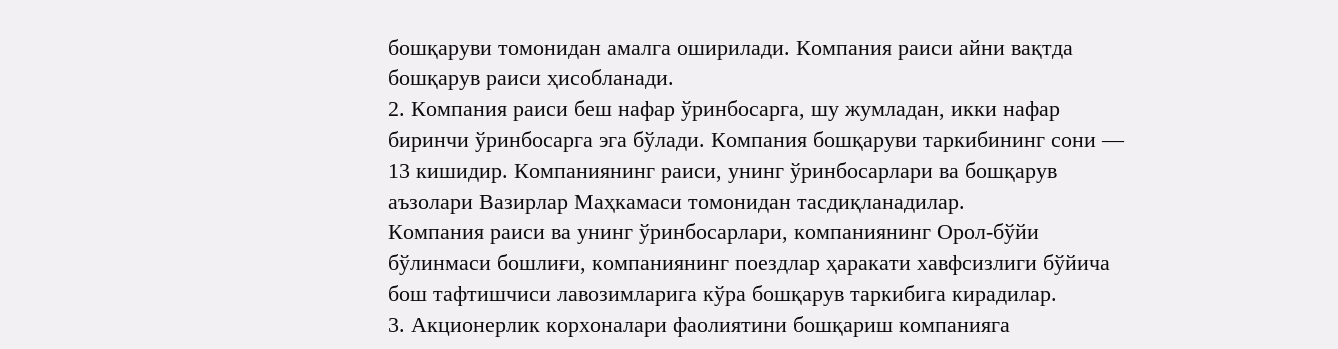бошқаруви томонидан амалга оширилади. Компания раиси айни вақтда бошқарув раиси ҳисобланади.
2. Компания раиси беш нафар ўринбосарга, шу жумладан, икки нафар биринчи ўринбосарга эга бўлади. Компания бошқаруви таркибининг сони — 13 кишидир. Компаниянинг раиси, унинг ўринбосарлари ва бошқарув аъзолари Вазирлар Маҳкамаси томонидан тасдиқланадилар.
Компания раиси ва унинг ўринбосарлари, компаниянинг Орол-бўйи бўлинмаси бошлиғи, компаниянинг поездлар ҳаракати хавфсизлиги бўйича бош тафтишчиси лавозимларига кўра бошқарув таркибига кирадилар.
3. Акционерлик корхоналари фаолиятини бошқариш компанияга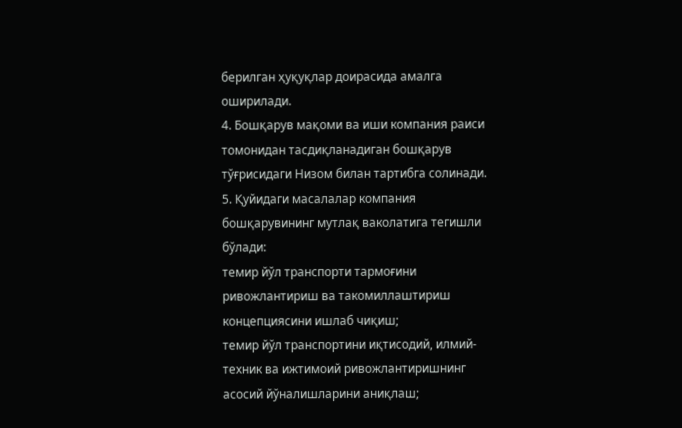берилган ҳуқуқлар доирасида амалга оширилади.
4. Бошқарув мақоми ва иши компания раиси томонидан тасдиқланадиган бошқарув тўғрисидаги Низом билан тартибга солинади.
5. Қуйидаги масалалар компания бошқарувининг мутлақ ваколатига тегишли бўлади:
темир йўл транспорти тармоғини ривожлантириш ва такомиллаштириш концепциясини ишлаб чиқиш;
темир йўл транспортини иқтисодий, илмий-техник ва ижтимоий ривожлантиришнинг асосий йўналишларини аниқлаш;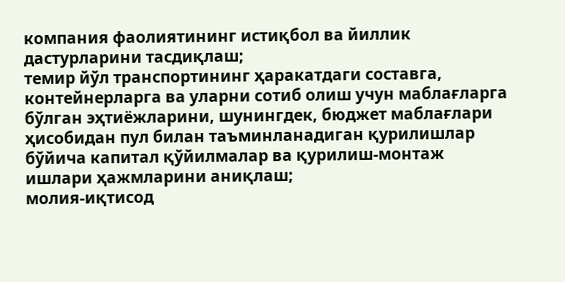компания фаолиятининг истиқбол ва йиллик дастурларини тасдиқлаш;
темир йўл транспортининг ҳаракатдаги составга, контейнерларга ва уларни сотиб олиш учун маблағларга бўлган эҳтиёжларини, шунингдек, бюджет маблағлари ҳисобидан пул билан таъминланадиган қурилишлар бўйича капитал қўйилмалар ва қурилиш-монтаж ишлари ҳажмларини аниқлаш;
молия-иқтисод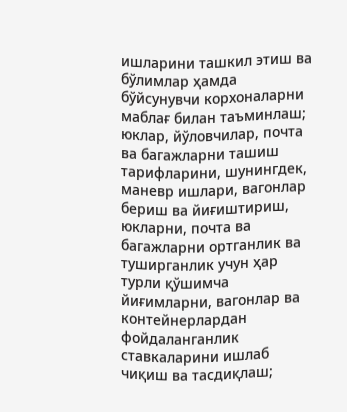ишларини ташкил этиш ва бўлимлар ҳамда бўйсунувчи корхоналарни маблағ билан таъминлаш; юклар, йўловчилар, почта ва багажларни ташиш тарифларини, шунингдек, маневр ишлари, вагонлар бериш ва йиғиштириш, юкларни, почта ва багажларни ортганлик ва туширганлик учун ҳар турли қўшимча йиғимларни, вагонлар ва контейнерлардан фойдаланганлик ставкаларини ишлаб чиқиш ва тасдиқлаш;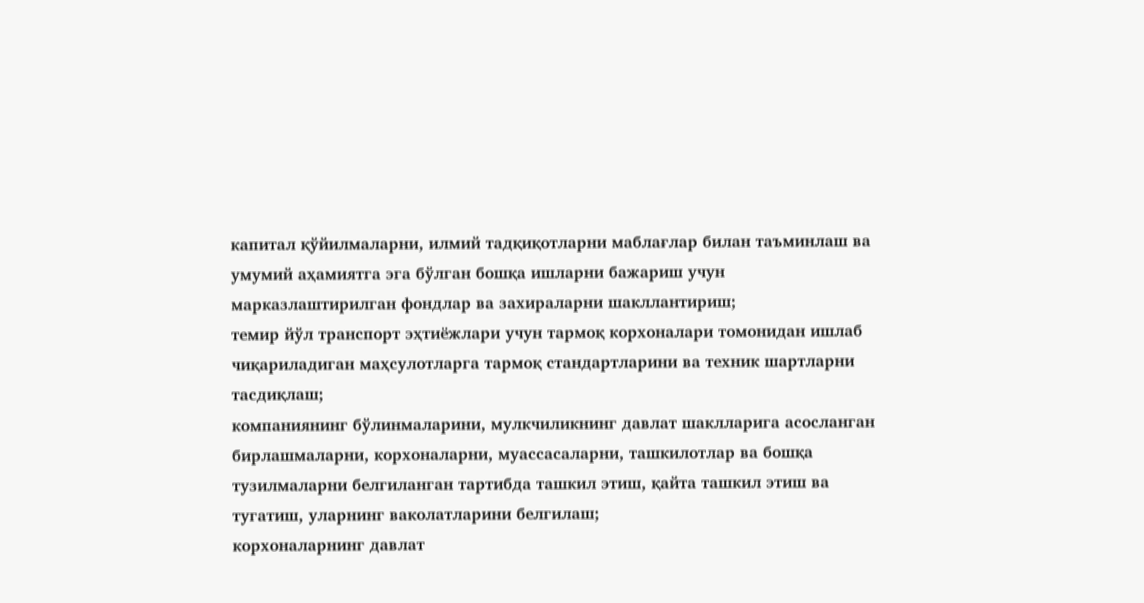капитал қўйилмаларни, илмий тадқиқотларни маблағлар билан таъминлаш ва умумий аҳамиятга эга бўлган бошқа ишларни бажариш учун марказлаштирилган фондлар ва захираларни шакллантириш;
темир йўл транспорт эҳтиёжлари учун тармоқ корхоналари томонидан ишлаб чиқариладиган маҳсулотларга тармоқ стандартларини ва техник шартларни тасдиқлаш;
компаниянинг бўлинмаларини, мулкчиликнинг давлат шаклларига асосланган бирлашмаларни, корхоналарни, муассасаларни, ташкилотлар ва бошқа тузилмаларни белгиланган тартибда ташкил этиш, қайта ташкил этиш ва тугатиш, уларнинг ваколатларини белгилаш;
корхоналарнинг давлат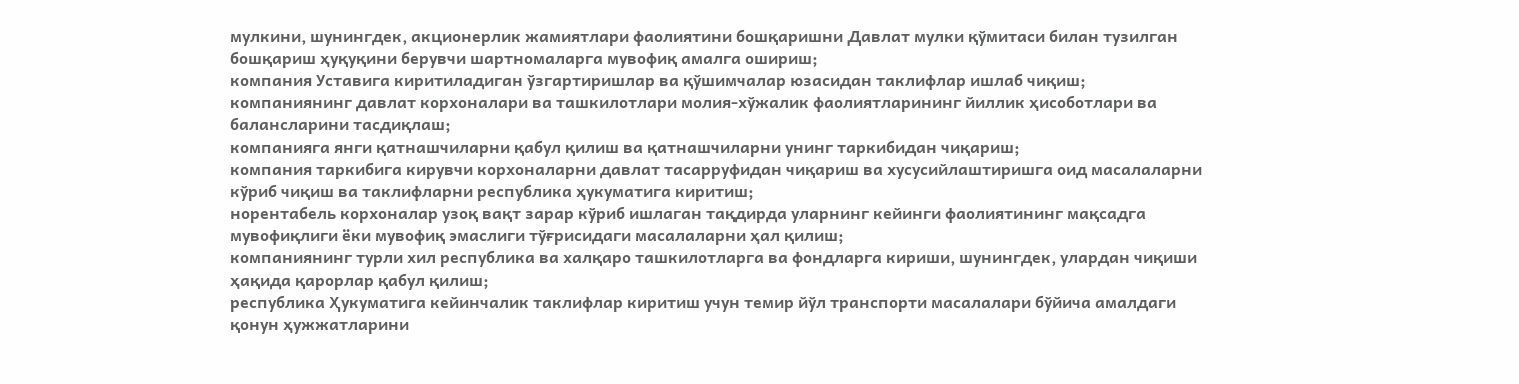мулкини, шунингдек, акционерлик жамиятлари фаолиятини бошқаришни Давлат мулки қўмитаси билан тузилган бошқариш ҳуқуқини берувчи шартномаларга мувофиқ амалга ошириш;
компания Уставига киритиладиган ўзгартиришлар ва қўшимчалар юзасидан таклифлар ишлаб чиқиш;
компаниянинг давлат корхоналари ва ташкилотлари молия-хўжалик фаолиятларининг йиллик ҳисоботлари ва балансларини тасдиқлаш;
компанияга янги қатнашчиларни қабул қилиш ва қатнашчиларни унинг таркибидан чиқариш;
компания таркибига кирувчи корхоналарни давлат тасарруфидан чиқариш ва хусусийлаштиришга оид масалаларни кўриб чиқиш ва таклифларни республика ҳукуматига киритиш;
норентабель корхоналар узоқ вақт зарар кўриб ишлаган тақдирда уларнинг кейинги фаолиятининг мақсадга мувофиқлиги ёки мувофиқ эмаслиги тўғрисидаги масалаларни ҳал қилиш;
компаниянинг турли хил республика ва халқаро ташкилотларга ва фондларга кириши, шунингдек, улардан чиқиши ҳақида қарорлар қабул қилиш;
республика Ҳукуматига кейинчалик таклифлар киритиш учун темир йўл транспорти масалалари бўйича амалдаги қонун ҳужжатларини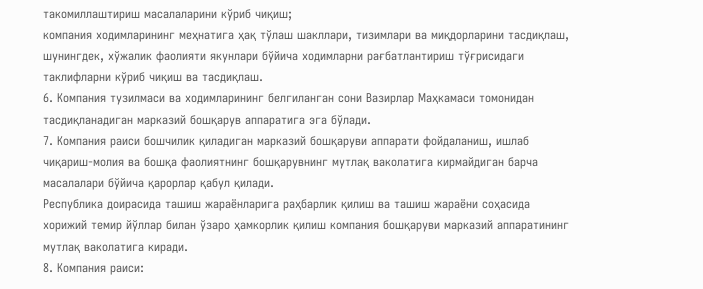такомиллаштириш масалаларини кўриб чиқиш;
компания ходимларининг меҳнатига ҳақ тўлаш шакллари, тизимлари ва миқдорларини тасдиқлаш, шунингдек, хўжалик фаолияти якунлари бўйича ходимларни рағбатлантириш тўғрисидаги таклифларни кўриб чиқиш ва тасдиқлаш.
6. Компания тузилмаси ва ходимларининг белгиланган сони Вазирлар Маҳкамаси томонидан тасдиқланадиган марказий бошқарув аппаратига эга бўлади.
7. Компания раиси бошчилик қиладиган марказий бошқаруви аппарати фойдаланиш, ишлаб чиқариш-молия ва бошқа фаолиятнинг бошқарувнинг мутлақ ваколатига кирмайдиган барча масалалари бўйича қарорлар қабул қилади.
Республика доирасида ташиш жараёнларига раҳбарлик қилиш ва ташиш жараёни соҳасида хорижий темир йўллар билан ўзаро ҳамкорлик қилиш компания бошқаруви марказий аппаратининг мутлақ ваколатига киради.
8. Компания раиси: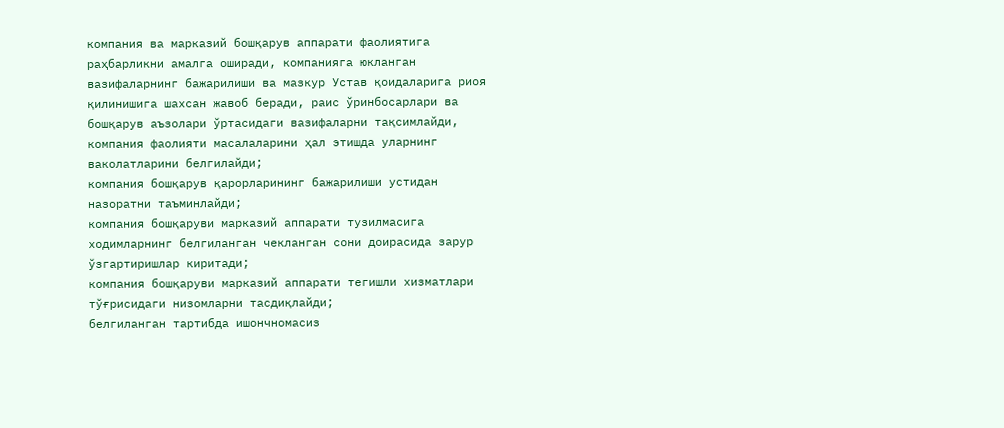компания ва марказий бошқарув аппарати фаолиятига раҳбарликни амалга оширади, компанияга юкланган вазифаларнинг бажарилиши ва мазкур Устав қоидаларига риоя қилинишига шахсан жавоб беради, раис ўринбосарлари ва бошқарув аъзолари ўртасидаги вазифаларни тақсимлайди, компания фаолияти масалаларини ҳал этишда уларнинг ваколатларини белгилайди;
компания бошқарув қарорларининг бажарилиши устидан назоратни таъминлайди;
компания бошқаруви марказий аппарати тузилмасига ходимларнинг белгиланган чекланган сони доирасида зарур ўзгартиришлар киритади;
компания бошқаруви марказий аппарати тегишли хизматлари тўғрисидаги низомларни тасдиқлайди;
белгиланган тартибда ишончномасиз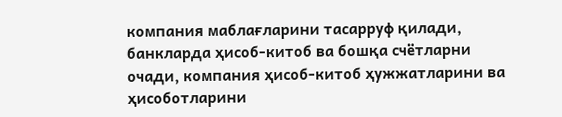компания маблағларини тасарруф қилади, банкларда ҳисоб-китоб ва бошқа счётларни очади, компания ҳисоб-китоб ҳужжатларини ва ҳисоботларини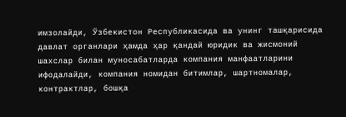имзолайди, Ўзбекистон Республикасида ва унинг ташқарисида давлат органлари ҳамда ҳар қандай юридик ва жисмоний шахслар билан муносабатларда компания манфаатларини ифодалайди, компания номидан битимлар, шартномалар, контрактлар, бошқа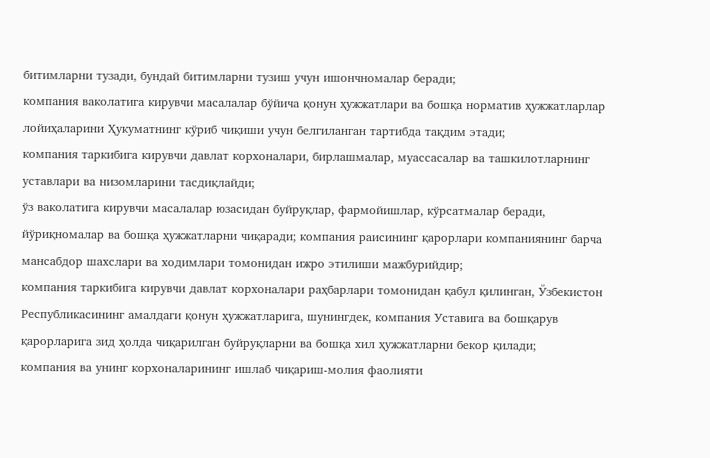битимларни тузади, бундай битимларни тузиш учун ишончномалар беради;
компания ваколатига кирувчи масалалар бўйича қонун ҳужжатлари ва бошқа норматив ҳужжатларлар лойиҳаларини Ҳукуматнинг кўриб чиқиши учун белгиланган тартибда тақдим этади;
компания таркибига кирувчи давлат корхоналари, бирлашмалар, муассасалар ва ташкилотларнинг уставлари ва низомларини тасдиқлайди;
ўз ваколатига кирувчи масалалар юзасидан буйруқлар, фармойишлар, кўрсатмалар беради, йўриқномалар ва бошқа ҳужжатларни чиқаради; компания раисининг қарорлари компаниянинг барча мансабдор шахслари ва ходимлари томонидан ижро этилиши мажбурийдир;
компания таркибига кирувчи давлат корхоналари раҳбарлари томонидан қабул қилинган, Ўзбекистон Республикасининг амалдаги қонун ҳужжатларига, шунингдек, компания Уставига ва бошқарув қарорларига зид ҳолда чиқарилган буйруқларни ва бошқа хил ҳужжатларни бекор қилади;
компания ва унинг корхоналарининг ишлаб чиқариш-молия фаолияти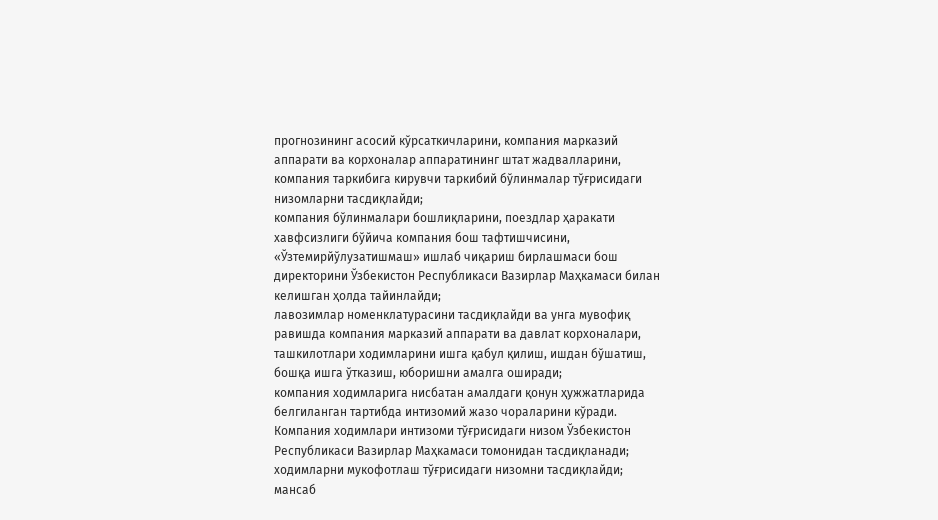прогнозининг асосий кўрсаткичларини, компания марказий аппарати ва корхоналар аппаратининг штат жадвалларини, компания таркибига кирувчи таркибий бўлинмалар тўғрисидаги низомларни тасдиқлайди;
компания бўлинмалари бошлиқларини, поездлар ҳаракати хавфсизлиги бўйича компания бош тафтишчисини, «Ўзтемирйўлузатишмаш» ишлаб чиқариш бирлашмаси бош директорини Ўзбекистон Республикаси Вазирлар Маҳкамаси билан келишган ҳолда тайинлайди;
лавозимлар номенклатурасини тасдиқлайди ва унга мувофиқ равишда компания марказий аппарати ва давлат корхоналари, ташкилотлари ходимларини ишга қабул қилиш, ишдан бўшатиш, бошқа ишга ўтказиш, юборишни амалга оширади;
компания ходимларига нисбатан амалдаги қонун ҳужжатларида белгиланган тартибда интизомий жазо чораларини кўради. Компания ходимлари интизоми тўғрисидаги низом Ўзбекистон Республикаси Вазирлар Маҳкамаси томонидан тасдиқланади;
ходимларни мукофотлаш тўғрисидаги низомни тасдиқлайди;
мансаб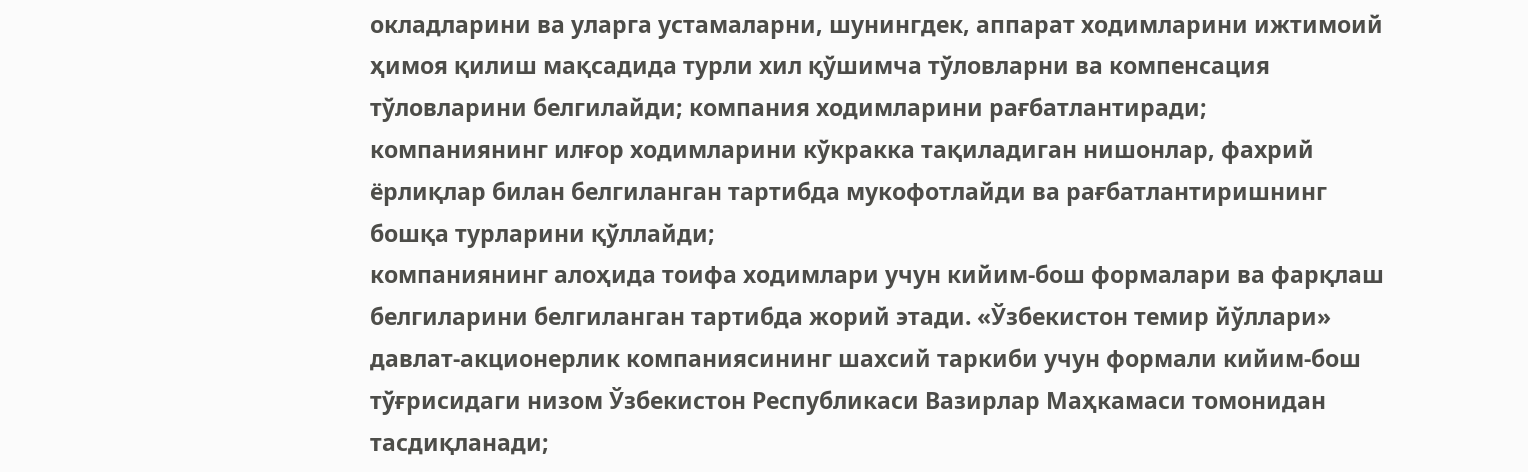окладларини ва уларга устамаларни, шунингдек, аппарат ходимларини ижтимоий ҳимоя қилиш мақсадида турли хил қўшимча тўловларни ва компенсация тўловларини белгилайди; компания ходимларини рағбатлантиради;
компаниянинг илғор ходимларини кўкракка тақиладиган нишонлар, фахрий ёрлиқлар билан белгиланган тартибда мукофотлайди ва рағбатлантиришнинг бошқа турларини қўллайди;
компаниянинг алоҳида тоифа ходимлари учун кийим-бош формалари ва фарқлаш белгиларини белгиланган тартибда жорий этади. «Ўзбекистон темир йўллари» давлат-акционерлик компаниясининг шахсий таркиби учун формали кийим-бош тўғрисидаги низом Ўзбекистон Республикаси Вазирлар Маҳкамаси томонидан тасдиқланади;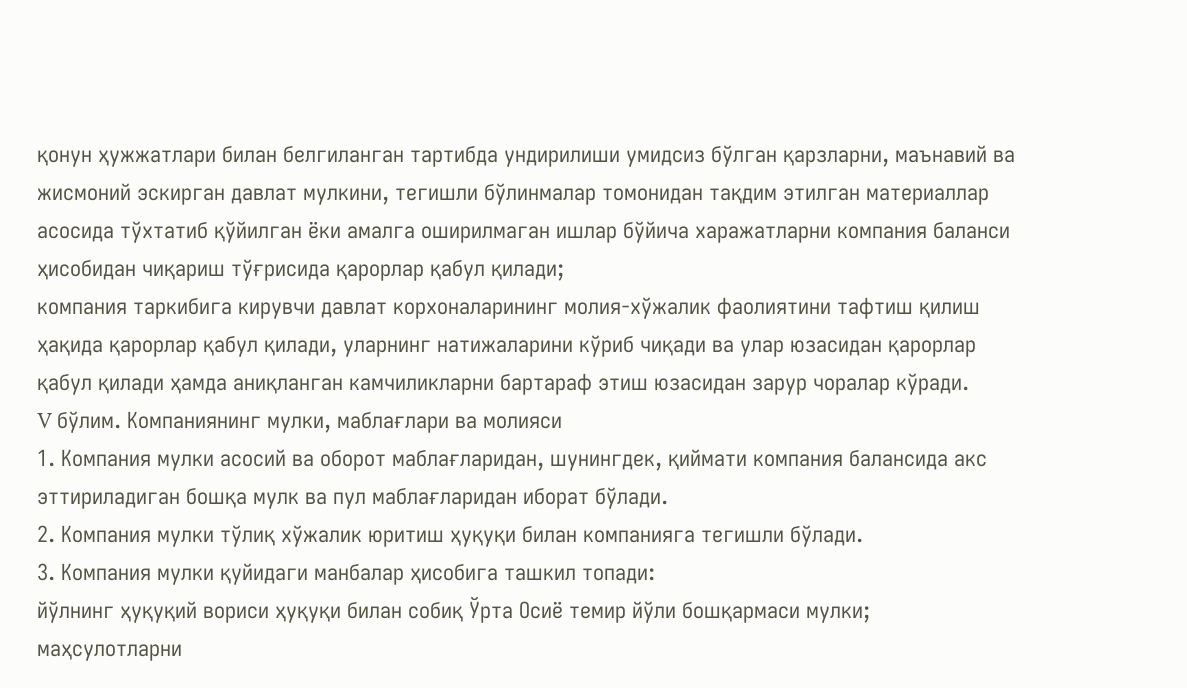қонун ҳужжатлари билан белгиланган тартибда ундирилиши умидсиз бўлган қарзларни, маънавий ва жисмоний эскирган давлат мулкини, тегишли бўлинмалар томонидан тақдим этилган материаллар асосида тўхтатиб қўйилган ёки амалга оширилмаган ишлар бўйича харажатларни компания баланси ҳисобидан чиқариш тўғрисида қарорлар қабул қилади;
компания таркибига кирувчи давлат корхоналарининг молия-хўжалик фаолиятини тафтиш қилиш ҳақида қарорлар қабул қилади, уларнинг натижаларини кўриб чиқади ва улар юзасидан қарорлар қабул қилади ҳамда аниқланган камчиликларни бартараф этиш юзасидан зарур чоралар кўради.
V бўлим. Компаниянинг мулки, маблағлари ва молияси
1. Компания мулки асосий ва оборот маблағларидан, шунингдек, қиймати компания балансида акс эттириладиган бошқа мулк ва пул маблағларидан иборат бўлади.
2. Компания мулки тўлиқ хўжалик юритиш ҳуқуқи билан компанияга тегишли бўлади.
3. Компания мулки қуйидаги манбалар ҳисобига ташкил топади:
йўлнинг ҳуқуқий вориси ҳуқуқи билан собиқ Ўрта Осиё темир йўли бошқармаси мулки;
маҳсулотларни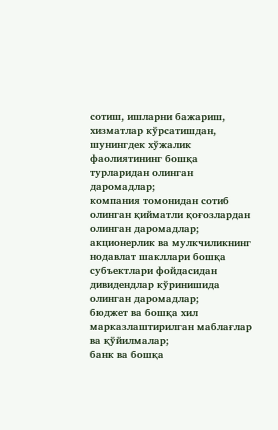сотиш, ишларни бажариш, хизматлар кўрсатишдан, шунингдек хўжалик фаолиятининг бошқа турларидан олинган даромадлар;
компания томонидан сотиб олинган қийматли қоғозлардан олинган даромадлар;
акционерлик ва мулкчиликнинг нодавлат шакллари бошқа субъектлари фойдасидан дивидендлар кўринишида олинган даромадлар;
бюджет ва бошқа хил марказлаштирилган маблағлар ва қўйилмалар;
банк ва бошқа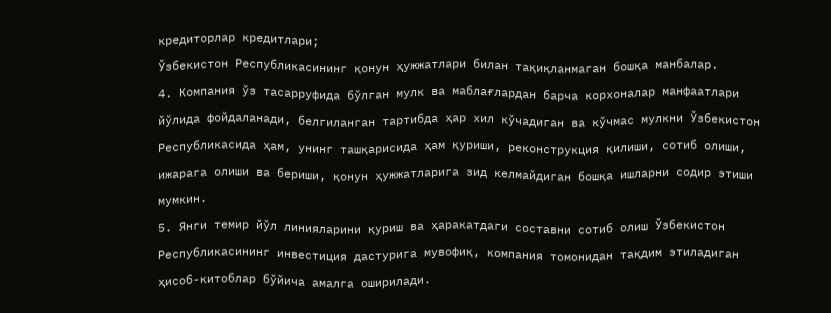кредиторлар кредитлари;
Ўзбекистон Республикасининг қонун ҳужжатлари билан тақиқланмаган бошқа манбалар.
4. Компания ўз тасарруфида бўлган мулк ва маблағлардан барча корхоналар манфаатлари йўлида фойдаланади, белгиланган тартибда ҳар хил кўчадиган ва кўчмас мулкни Ўзбекистон Республикасида ҳам, унинг ташқарисида ҳам қуриши, реконструкция қилиши, сотиб олиши, ижарага олиши ва бериши, қонун ҳужжатларига зид келмайдиган бошқа ишларни содир этиши мумкин.
5. Янги темир йўл линияларини қуриш ва ҳаракатдаги составни сотиб олиш Ўзбекистон Республикасининг инвестиция дастурига мувофиқ, компания томонидан тақдим этиладиган ҳисоб-китоблар бўйича амалга оширилади.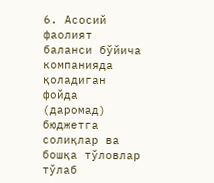6. Асосий фаолият баланси бўйича компанияда қоладиган фойда (даромад) бюджетга солиқлар ва бошқа тўловлар тўлаб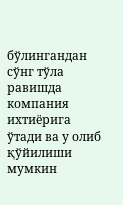бўлингандан сўнг тўла равишда компания ихтиёрига ўтади ва у олиб қўйилиши мумкин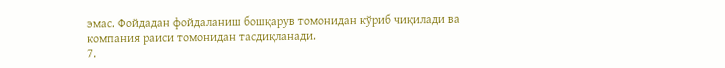эмас. Фойдадан фойдаланиш бошқарув томонидан кўриб чиқилади ва компания раиси томонидан тасдиқланади.
7.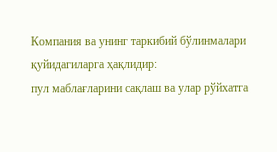Компания ва унинг таркибий бўлинмалари қуйидагиларга ҳақлидир:
пул маблағларини сақлаш ва улар рўйхатга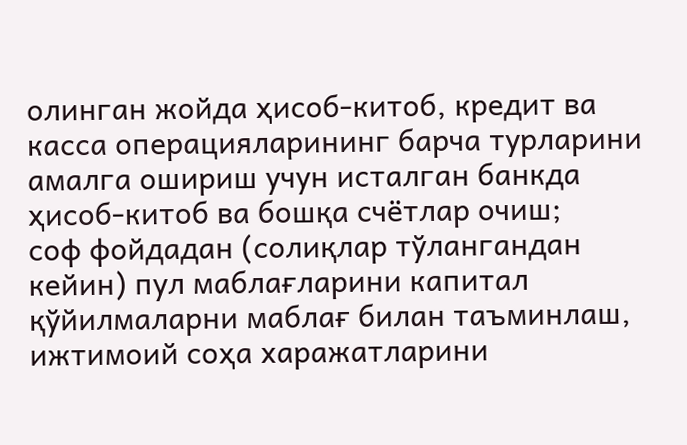олинган жойда ҳисоб-китоб, кредит ва касса операцияларининг барча турларини амалга ошириш учун исталган банкда ҳисоб-китоб ва бошқа счётлар очиш;
соф фойдадан (солиқлар тўлангандан кейин) пул маблағларини капитал қўйилмаларни маблағ билан таъминлаш, ижтимоий соҳа харажатларини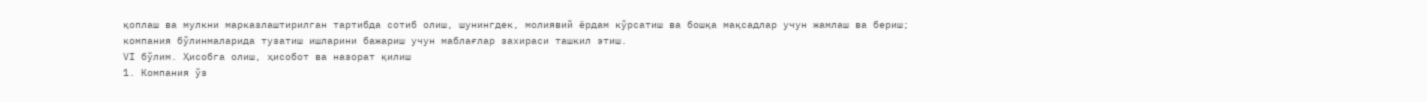қоплаш ва мулкни марказлаштирилган тартибда сотиб олиш, шунингдек, молиявий ёрдам кўрсатиш ва бошқа мақсадлар учун жамлаш ва бериш;
компания бўлинмаларида тузатиш ишларини бажариш учун маблағлар захираси ташкил этиш.
VI бўлим. Ҳисобга олиш, ҳисобот ва назорат қилиш
1. Компания ўз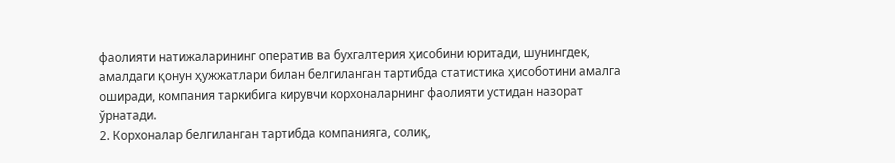фаолияти натижаларининг оператив ва бухгалтерия ҳисобини юритади, шунингдек, амалдаги қонун ҳужжатлари билан белгиланган тартибда статистика ҳисоботини амалга оширади, компания таркибига кирувчи корхоналарнинг фаолияти устидан назорат ўрнатади.
2. Корхоналар белгиланган тартибда компанияга, солиқ,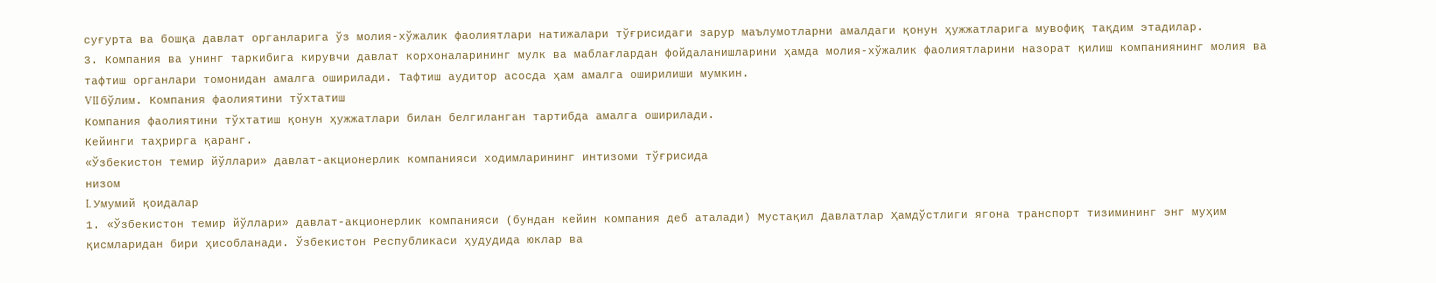суғурта ва бошқа давлат органларига ўз молия-хўжалик фаолиятлари натижалари тўғрисидаги зарур маълумотларни амалдаги қонун ҳужжатларига мувофиқ тақдим этадилар.
3. Компания ва унинг таркибига кирувчи давлат корхоналарининг мулк ва маблағлардан фойдаланишларини ҳамда молия-хўжалик фаолиятларини назорат қилиш компаниянинг молия ва тафтиш органлари томонидан амалга оширилади. Тафтиш аудитор асосда ҳам амалга оширилиши мумкин.
VII бўлим. Компания фаолиятини тўхтатиш
Компания фаолиятини тўхтатиш қонун ҳужжатлари билан белгиланган тартибда амалга оширилади.
Кейинги таҳрирга қаранг.
«Ўзбекистон темир йўллари» давлат-акционерлик компанияси ходимларининг интизоми тўғрисида
низом
I. Умумий қоидалар
1. «Ўзбекистон темир йўллари» давлат-акционерлик компанияси (бундан кейин компания деб аталади) Мустақил Давлатлар Ҳамдўстлиги ягона транспорт тизимининг энг муҳим қисмларидан бири ҳисобланади. Ўзбекистон Республикаси ҳудудида юклар ва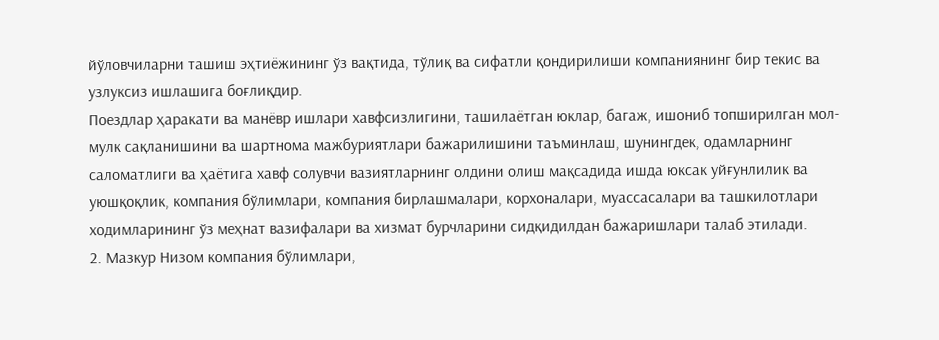йўловчиларни ташиш эҳтиёжининг ўз вақтида, тўлиқ ва сифатли қондирилиши компаниянинг бир текис ва узлуксиз ишлашига боғлиқдир.
Поездлар ҳаракати ва манёвр ишлари хавфсизлигини, ташилаётган юклар, багаж, ишониб топширилган мол-мулк сақланишини ва шартнома мажбуриятлари бажарилишини таъминлаш, шунингдек, одамларнинг саломатлиги ва ҳаётига хавф солувчи вазиятларнинг олдини олиш мақсадида ишда юксак уйғунлилик ва уюшқоқлик, компания бўлимлари, компания бирлашмалари, корхоналари, муассасалари ва ташкилотлари ходимларининг ўз меҳнат вазифалари ва хизмат бурчларини сидқидилдан бажаришлари талаб этилади.
2. Мазкур Низом компания бўлимлари,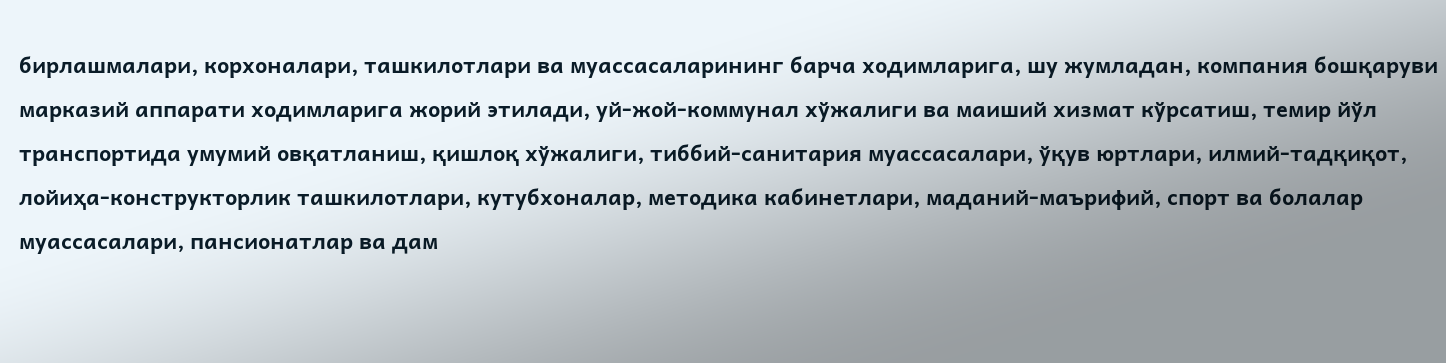бирлашмалари, корхоналари, ташкилотлари ва муассасаларининг барча ходимларига, шу жумладан, компания бошқаруви марказий аппарати ходимларига жорий этилади, уй-жой-коммунал хўжалиги ва маиший хизмат кўрсатиш, темир йўл транспортида умумий овқатланиш, қишлоқ хўжалиги, тиббий-санитария муассасалари, ўқув юртлари, илмий-тадқиқот, лойиҳа-конструкторлик ташкилотлари, кутубхоналар, методика кабинетлари, маданий-маърифий, спорт ва болалар муассасалари, пансионатлар ва дам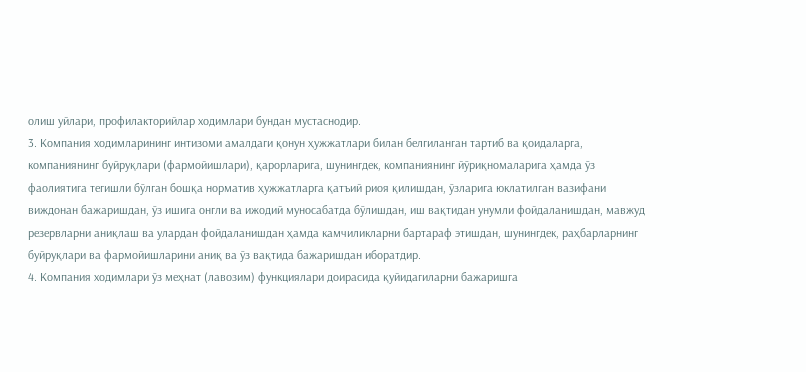олиш уйлари, профилакторийлар ходимлари бундан мустаснодир.
3. Компания ходимларининг интизоми амалдаги қонун ҳужжатлари билан белгиланган тартиб ва қоидаларга, компаниянинг буйруқлари (фармойишлари), қарорларига, шунингдек, компаниянинг йўриқномаларига ҳамда ўз фаолиятига тегишли бўлган бошқа норматив ҳужжатларга қатъий риоя қилишдан, ўзларига юклатилган вазифани виждонан бажаришдан, ўз ишига онгли ва ижодий муносабатда бўлишдан, иш вақтидан унумли фойдаланишдан, мавжуд резервларни аниқлаш ва улардан фойдаланишдан ҳамда камчиликларни бартараф этишдан, шунингдек, раҳбарларнинг буйруқлари ва фармойишларини аниқ ва ўз вақтида бажаришдан иборатдир.
4. Компания ходимлари ўз меҳнат (лавозим) функциялари доирасида қуйидагиларни бажаришга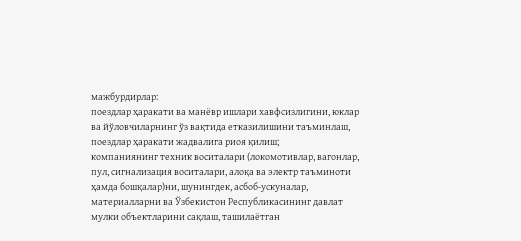мажбурдирлар:
поездлар ҳаракати ва манёвр ишлари хавфсизлигини, юклар ва йўловчиларнинг ўз вақтида етказилишини таъминлаш, поездлар ҳаракати жадвалига риоя қилиш;
компаниянинг техник воситалари (локомотивлар, вагонлар, пул, сигнализация воситалари, алоқа ва электр таъминоти ҳамда бошқалар)ни, шунингдек, асбоб-ускуналар, материалларни ва Ўзбекистон Республикасининг давлат мулки объектларини сақлаш, ташилаётган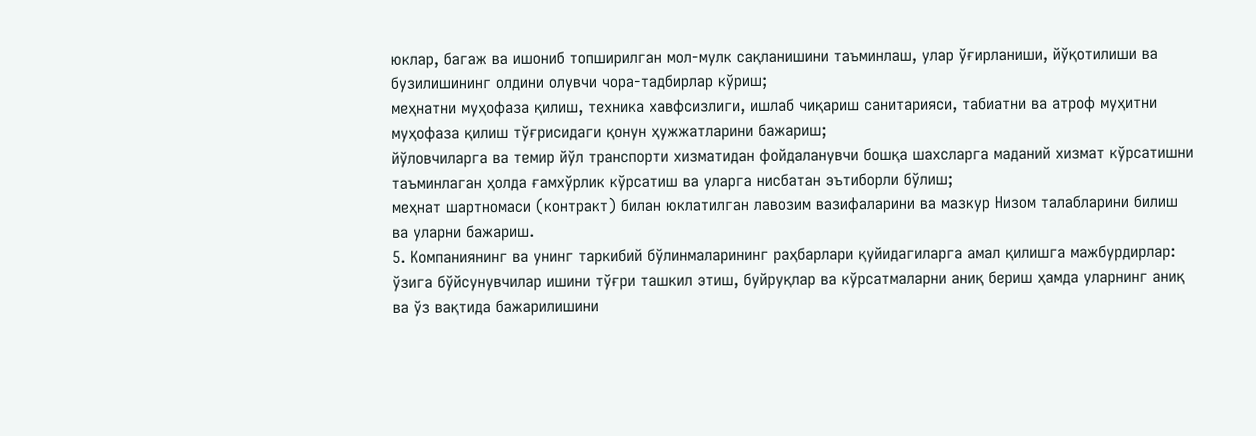юклар, багаж ва ишониб топширилган мол-мулк сақланишини таъминлаш, улар ўғирланиши, йўқотилиши ва бузилишининг олдини олувчи чора-тадбирлар кўриш;
меҳнатни муҳофаза қилиш, техника хавфсизлиги, ишлаб чиқариш санитарияси, табиатни ва атроф муҳитни муҳофаза қилиш тўғрисидаги қонун ҳужжатларини бажариш;
йўловчиларга ва темир йўл транспорти хизматидан фойдаланувчи бошқа шахсларга маданий хизмат кўрсатишни таъминлаган ҳолда ғамхўрлик кўрсатиш ва уларга нисбатан эътиборли бўлиш;
меҳнат шартномаси (контракт) билан юклатилган лавозим вазифаларини ва мазкур Низом талабларини билиш ва уларни бажариш.
5. Компаниянинг ва унинг таркибий бўлинмаларининг раҳбарлари қуйидагиларга амал қилишга мажбурдирлар:
ўзига бўйсунувчилар ишини тўғри ташкил этиш, буйруқлар ва кўрсатмаларни аниқ бериш ҳамда уларнинг аниқ ва ўз вақтида бажарилишини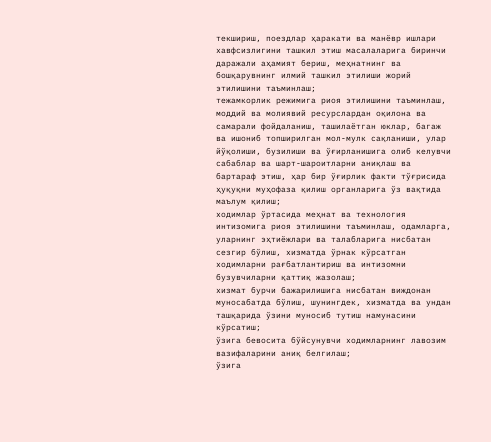текшириш, поездлар ҳаракати ва манёвр ишлари хавфсизлигини ташкил этиш масалаларига биринчи даражали аҳамият бериш, меҳнатнинг ва бошқарувнинг илмий ташкил этилиши жорий этилишини таъминлаш;
тежамкорлик режимига риоя этилишини таъминлаш, моддий ва молиявий ресурслардан оқилона ва самарали фойдаланиш, ташилаётган юклар, багаж ва ишониб топширилган мол-мулк сақланиши, улар йўқолиши, бузилиши ва ўғирланишига олиб келувчи сабаблар ва шарт-шароитларни аниқлаш ва бартараф этиш, ҳар бир ўғирлик факти тўғрисида ҳуқуқни муҳофаза қилиш органларига ўз вақтида маълум қилиш;
ходимлар ўртасида меҳнат ва технология интизомига риоя этилишини таъминлаш, одамларга, уларнинг эҳтиёжлари ва талабларига нисбатан сезгир бўлиш, хизматда ўрнак кўрсатган ходимларни рағбатлантириш ва интизомни бузувчиларни қаттиқ жазолаш;
хизмат бурчи бажарилишига нисбатан виждонан муносабатда бўлиш, шунингдек, хизматда ва ундан ташқарида ўзини муносиб тутиш намунасини кўрсатиш;
ўзига бевосита бўйсунувчи ходимларнинг лавозим вазифаларини аниқ белгилаш;
ўзига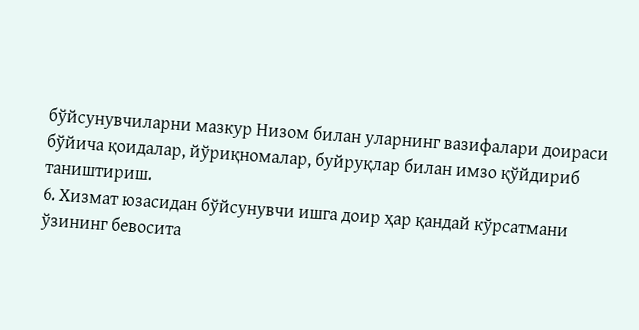бўйсунувчиларни мазкур Низом билан уларнинг вазифалари доираси бўйича қоидалар, йўриқномалар, буйруқлар билан имзо қўйдириб таништириш.
6. Хизмат юзасидан бўйсунувчи ишга доир ҳар қандай кўрсатмани ўзининг бевосита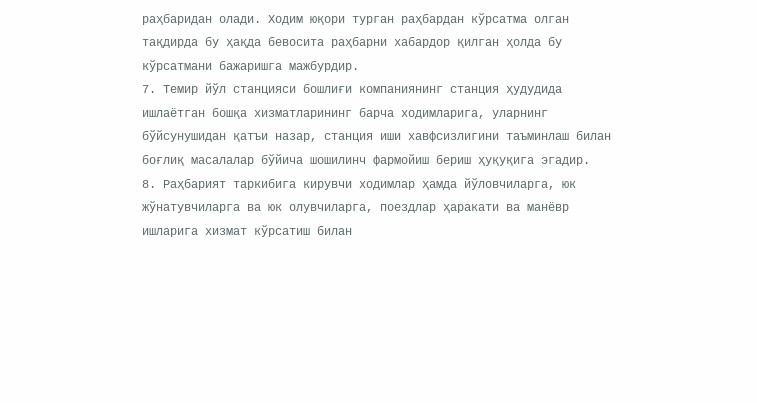раҳбаридан олади. Ходим юқори турган раҳбардан кўрсатма олган тақдирда бу ҳақда бевосита раҳбарни хабардор қилган ҳолда бу кўрсатмани бажаришга мажбурдир.
7. Темир йўл станцияси бошлиғи компаниянинг станция ҳудудида ишлаётган бошқа хизматларининг барча ходимларига, уларнинг бўйсунушидан қатъи назар, станция иши хавфсизлигини таъминлаш билан боғлиқ масалалар бўйича шошилинч фармойиш бериш ҳуқуқига эгадир.
8. Раҳбарият таркибига кирувчи ходимлар ҳамда йўловчиларга, юк жўнатувчиларга ва юк олувчиларга, поездлар ҳаракати ва манёвр ишларига хизмат кўрсатиш билан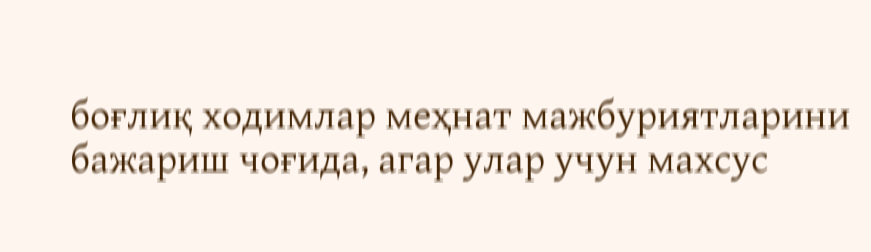боғлиқ ходимлар меҳнат мажбуриятларини бажариш чоғида, агар улар учун махсус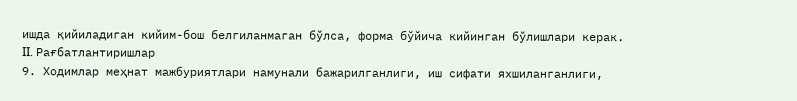ишда қийиладиган кийим-бош белгиланмаган бўлса, форма бўйича кийинган бўлишлари керак.
II. Рағбатлантиришлар
9. Ходимлар меҳнат мажбуриятлари намунали бажарилганлиги, иш сифати яхшиланганлиги,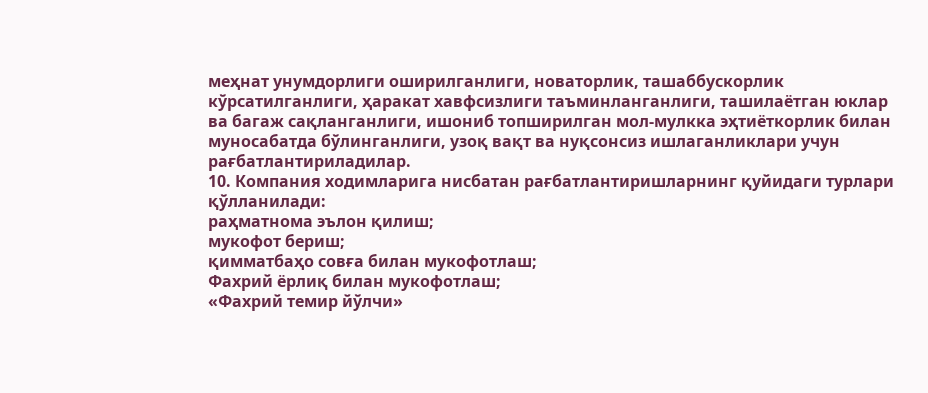меҳнат унумдорлиги оширилганлиги, новаторлик, ташаббускорлик кўрсатилганлиги, ҳаракат хавфсизлиги таъминланганлиги, ташилаётган юклар ва багаж сақланганлиги, ишониб топширилган мол-мулкка эҳтиёткорлик билан муносабатда бўлинганлиги, узоқ вақт ва нуқсонсиз ишлаганликлари учун рағбатлантириладилар.
10. Компания ходимларига нисбатан рағбатлантиришларнинг қуйидаги турлари қўлланилади:
раҳматнома эълон қилиш;
мукофот бериш;
қимматбаҳо совға билан мукофотлаш;
Фахрий ёрлиқ билан мукофотлаш;
«Фахрий темир йўлчи»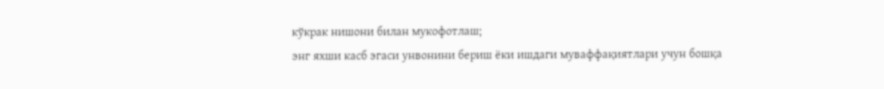кўкрак нишони билан мукофотлаш;
энг яхши касб эгаси унвонини бериш ёки ишдаги муваффақиятлари учун бошқа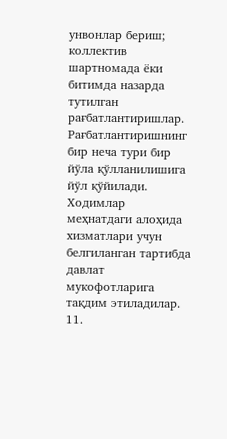унвонлар бериш;
коллектив шартномада ёки битимда назарда тутилган рағбатлантиришлар.
Рағбатлантиришнинг бир неча тури бир йўла қўлланилишига йўл қўйилади.
Ходимлар меҳнатдаги алоҳида хизматлари учун белгиланган тартибда давлат мукофотларига тақдим этиладилар.
11.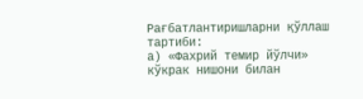Рағбатлантиришларни қўллаш тартиби:
а) «Фахрий темир йўлчи» кўкрак нишони билан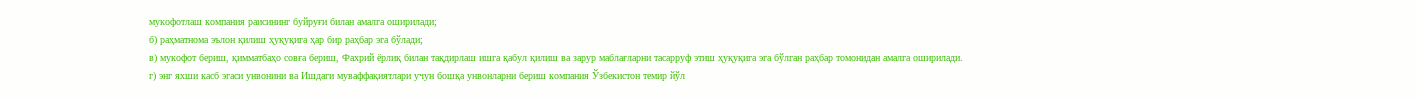мукофотлаш компания раисининг буйруғи билан амалга оширилади;
б) раҳматнома эълон қилиш ҳуқуқига ҳар бир раҳбар эга бўлади;
в) мукофот бериш, қимматбаҳо совға бериш, Фахрий ёрлиқ билан тақдирлаш ишга қабул қилиш ва зарур маблағларни тасарруф этиш ҳуқуқига эга бўлган раҳбар томонидан амалга оширилади.
г) энг яхши касб эгаси унвонини ва Ишдаги муваффақиятлари учун бошқа унвонларни бериш компания Ўзбекистон темир йўл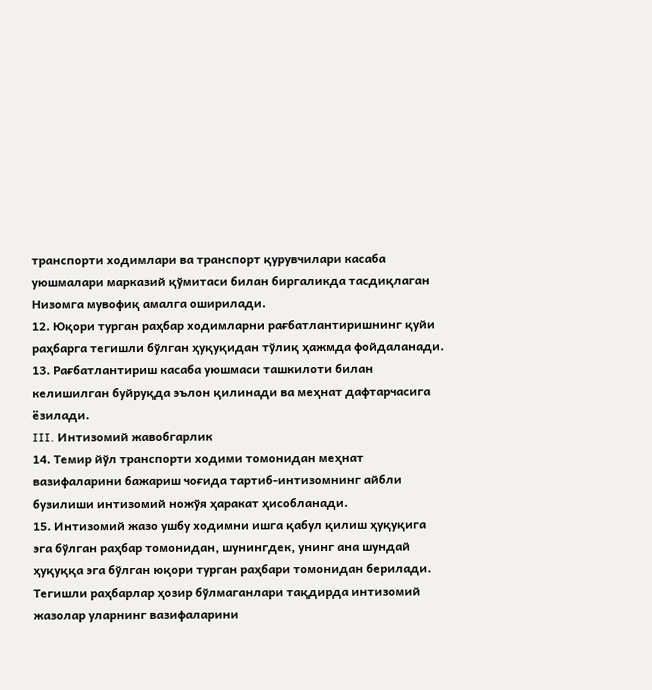транспорти ходимлари ва транспорт қурувчилари касаба уюшмалари марказий қўмитаси билан биргаликда тасдиқлаган Низомга мувофиқ амалга оширилади.
12. Юқори турган раҳбар ходимларни рағбатлантиришнинг қуйи раҳбарга тегишли бўлган ҳуқуқидан тўлиқ ҳажмда фойдаланади.
13. Рағбатлантириш касаба уюшмаси ташкилоти билан келишилган буйруқда эълон қилинади ва меҳнат дафтарчасига ёзилади.
III. Интизомий жавобгарлик
14. Темир йўл транспорти ходими томонидан меҳнат вазифаларини бажариш чоғида тартиб-интизомнинг айбли бузилиши интизомий ножўя ҳаракат ҳисобланади.
15. Интизомий жазо ушбу ходимни ишга қабул қилиш ҳуқуқига эга бўлган раҳбар томонидан, шунингдек, унинг ана шундай ҳуқуққа эга бўлган юқори турган раҳбари томонидан берилади.
Тегишли раҳбарлар ҳозир бўлмаганлари тақдирда интизомий жазолар уларнинг вазифаларини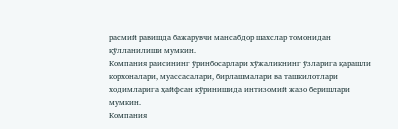расмий равишда бажарувчи мансабдор шахслар томонидан қўлланилиши мумкин.
Компания раисининг ўринбосарлари хўжаликнинг ўзларига қарашли корхоналари, муассасалари, бирлашмалари ва ташкилотлари ходимларига ҳайфсан кўринишида интизомий жазо беришлари мумкин.
Компания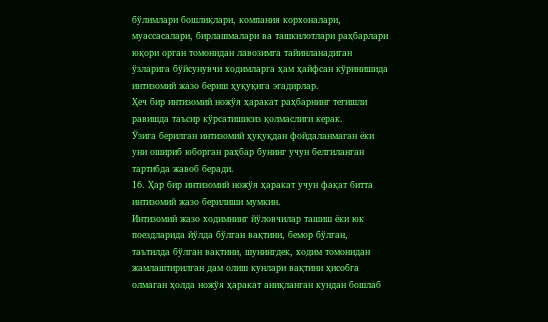бўлимлари бошлиқлари, компания корхоналари, муассасалари, бирлашмалари ва ташкилотлари раҳбарлари юқори орган томонидан лавозимга тайинланадиган ўзларига бўйсунувчи ходимларга ҳам ҳайфсан кўринишида интизомий жазо бериш ҳуқуқига эгадирлар.
Ҳеч бир интизомий ножўя ҳаракат раҳбарнинг тегишли равишда таъсир кўрсатишисиз қолмаслиги керак.
Ўзига берилган интизомий ҳуқуқдан фойдаланмаган ёки уни ошириб юборган раҳбар бунинг учун белгиланган тартибда жавоб беради.
16. Ҳар бир интизомий ножўя ҳаракат учун фақат битта интизомий жазо берилиши мумкин.
Интизомий жазо ходимнинг йўловчилар ташиш ёки юк поездларида йўлда бўлган вақтини, бемор бўлган, таътилда бўлган вақтини, шунингдек, ходим томонидан жамлаштирилган дам олиш кунлари вақтини ҳисобга олмаган ҳолда ножўя ҳаракат аниқланган кундан бошлаб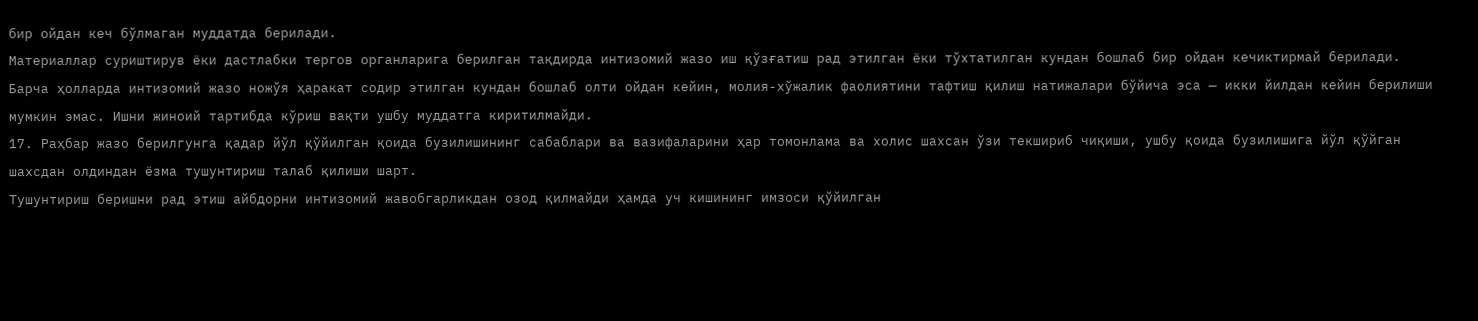бир ойдан кеч бўлмаган муддатда берилади.
Материаллар суриштирув ёки дастлабки тергов органларига берилган тақдирда интизомий жазо иш қўзғатиш рад этилган ёки тўхтатилган кундан бошлаб бир ойдан кечиктирмай берилади.
Барча ҳолларда интизомий жазо ножўя ҳаракат содир этилган кундан бошлаб олти ойдан кейин, молия-хўжалик фаолиятини тафтиш қилиш натижалари бўйича эса — икки йилдан кейин берилиши мумкин эмас. Ишни жиноий тартибда кўриш вақти ушбу муддатга киритилмайди.
17. Раҳбар жазо берилгунга қадар йўл қўйилган қоида бузилишининг сабаблари ва вазифаларини ҳар томонлама ва холис шахсан ўзи текшириб чиқиши, ушбу қоида бузилишига йўл қўйган шахсдан олдиндан ёзма тушунтириш талаб қилиши шарт.
Тушунтириш беришни рад этиш айбдорни интизомий жавобгарликдан озод қилмайди ҳамда уч кишининг имзоси қўйилган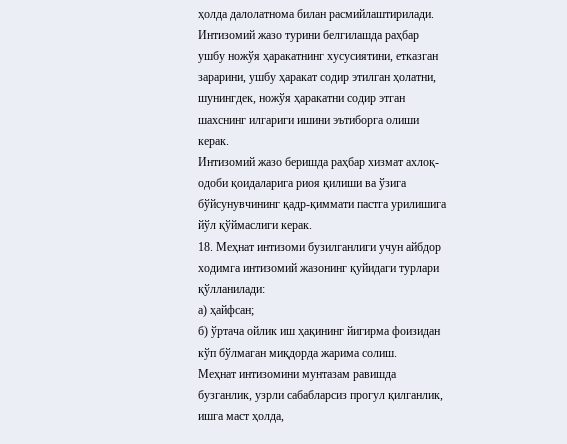ҳолда далолатнома билан расмийлаштирилади.
Интизомий жазо турини белгилашда раҳбар ушбу ножўя ҳаракатнинг хусусиятини, етказган зарарини, ушбу ҳаракат содир этилган ҳолатни, шунингдек, ножўя ҳаракатни содир этган шахснинг илгариги ишини эътиборга олиши керак.
Интизомий жазо беришда раҳбар хизмат ахлоқ-одоби қоидаларига риоя қилиши ва ўзига бўйсунувчининг қадр-қиммати пастга урилишига йўл қўймаслиги керак.
18. Меҳнат интизоми бузилганлиги учун айбдор ходимга интизомий жазонинг қуйидаги турлари қўлланилади:
а) ҳайфсан;
б) ўртача ойлик иш ҳақининг йигирма фоизидан кўп бўлмаган миқдорда жарима солиш.
Меҳнат интизомини мунтазам равишда бузганлик, узрли сабабларсиз прогул қилганлик, ишга маст ҳолда,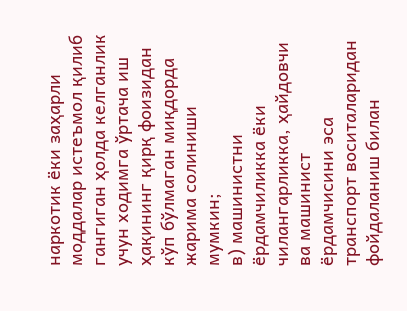наркотик ёки заҳарли моддалар истеъмол қилиб гангиган ҳолда келганлик учун ходимга ўртача иш ҳақининг қирқ фоизидан кўп бўлмаган миқдорда жарима солиниши мумкин;
в) машинистни ёрдамчиликка ёки чилангарликка, ҳайдовчи ва машинист ёрдамчисини эса транспорт воситаларидан фойдаланиш билан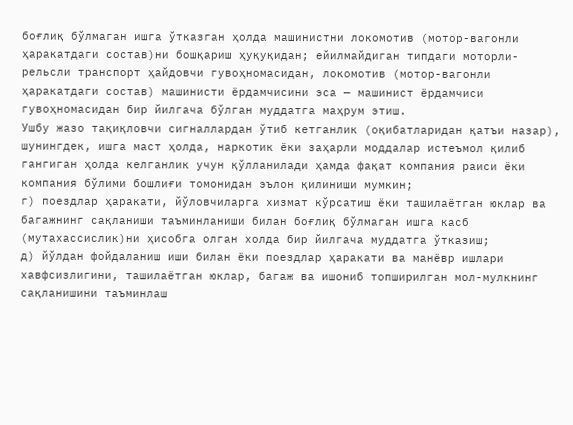боғлиқ бўлмаган ишга ўтказган ҳолда машинистни локомотив (мотор-вагонли ҳаракатдаги состав)ни бошқариш ҳуқуқидан; ейилмайдиган типдаги моторли-рельсли транспорт ҳайдовчи гувоҳномасидан, локомотив (мотор-вагонли ҳаракатдаги состав) машинисти ёрдамчисини эса — машинист ёрдамчиси гувоҳномасидан бир йилгача бўлган муддатга маҳрум этиш.
Ушбу жазо тақиқловчи сигналлардан ўтиб кетганлик (оқибатларидан қатъи назар), шунингдек, ишга маст ҳолда, наркотик ёки заҳарли моддалар истеъмол қилиб гангиган ҳолда келганлик учун қўлланилади ҳамда фақат компания раиси ёки компания бўлими бошлиғи томонидан эълон қилиниши мумкин;
г) поездлар ҳаракати, йўловчиларга хизмат кўрсатиш ёки ташилаётган юклар ва багажнинг сақланиши таъминланиши билан боғлиқ бўлмаган ишга касб (мутахассислик)ни ҳисобга олган холда бир йилгача муддатга ўтказиш;
д) йўлдан фойдаланиш иши билан ёки поездлар ҳаракати ва манёвр ишлари хавфсизлигини, ташилаётган юклар, багаж ва ишониб топширилган мол-мулкнинг сақланишини таъминлаш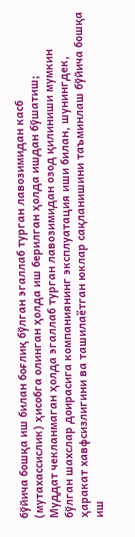бўйича бошқа иш билан боғлиқ бўлган эгаллаб турган лавозимидан касб (мутахассислик) ҳисобга олинган ҳолда иш берилган ҳолда ишдан бўшатиш;
Муддат чекланмаган ҳолда эгаллаб турган лавозимидан озод қилиниши мумкин бўлган шахслар доирасига компаниянинг эксплуатация иши билан, шунингдек, ҳаракат хавфсизлигини ва ташилаётган юклар сақланишини таъминлаш бўйича бошқа иш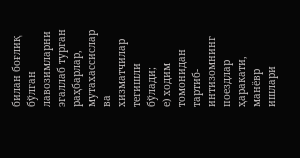билан боғлиқ бўлган лавозимларни эгаллаб турган раҳбарлар, мутахассислар ва хизматчилар тегишли бўлади;
е) ходим томонидан тартиб-интизомнинг поездлар ҳаракати, манёвр ишлари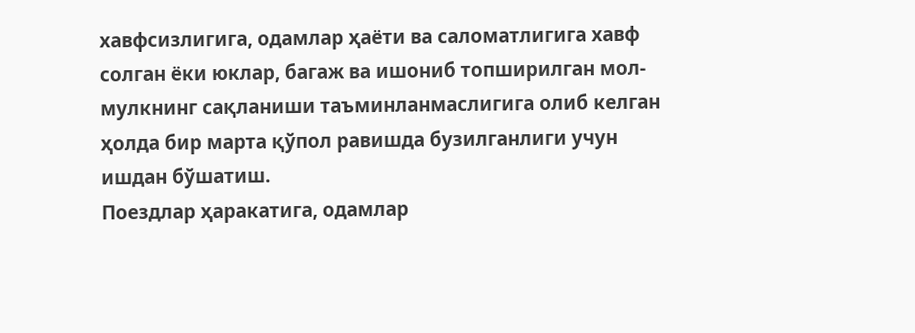хавфсизлигига, одамлар ҳаёти ва саломатлигига хавф солган ёки юклар, багаж ва ишониб топширилган мол-мулкнинг сақланиши таъминланмаслигига олиб келган ҳолда бир марта қўпол равишда бузилганлиги учун ишдан бўшатиш.
Поездлар ҳаракатига, одамлар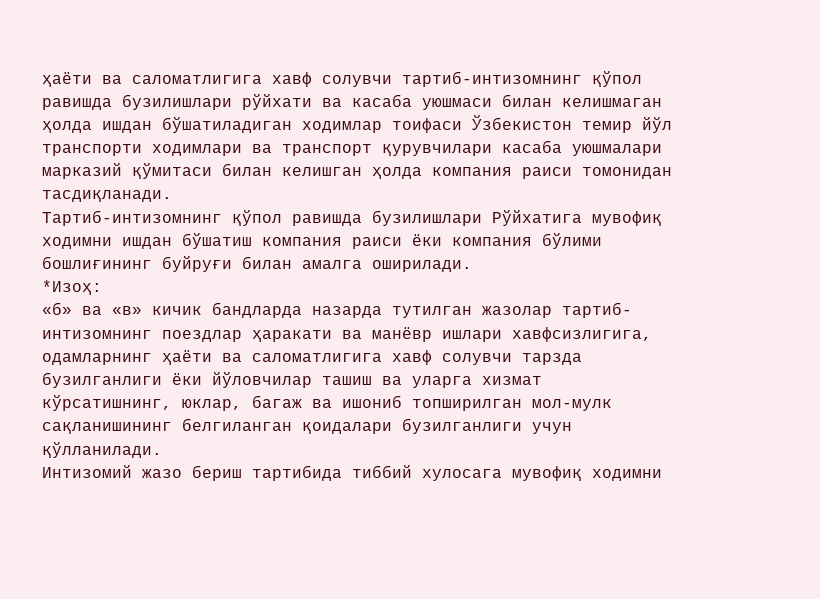ҳаёти ва саломатлигига хавф солувчи тартиб-интизомнинг қўпол равишда бузилишлари рўйхати ва касаба уюшмаси билан келишмаган ҳолда ишдан бўшатиладиган ходимлар тоифаси Ўзбекистон темир йўл транспорти ходимлари ва транспорт қурувчилари касаба уюшмалари марказий қўмитаси билан келишган ҳолда компания раиси томонидан тасдиқланади.
Тартиб-интизомнинг қўпол равишда бузилишлари Рўйхатига мувофиқ ходимни ишдан бўшатиш компания раиси ёки компания бўлими бошлиғининг буйруғи билан амалга оширилади.
*Изоҳ:
«б» ва «в» кичик бандларда назарда тутилган жазолар тартиб-интизомнинг поездлар ҳаракати ва манёвр ишлари хавфсизлигига, одамларнинг ҳаёти ва саломатлигига хавф солувчи тарзда бузилганлиги ёки йўловчилар ташиш ва уларга хизмат кўрсатишнинг, юклар, багаж ва ишониб топширилган мол-мулк сақланишининг белгиланган қоидалари бузилганлиги учун қўлланилади.
Интизомий жазо бериш тартибида тиббий хулосага мувофиқ ходимни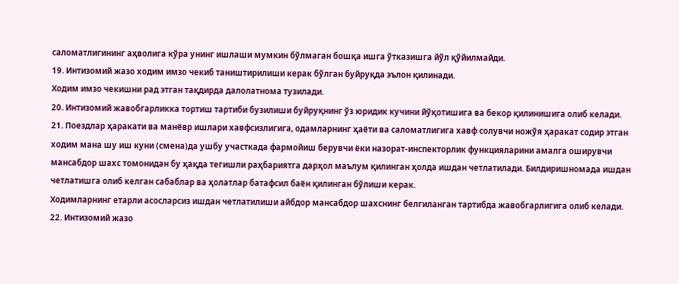саломатлигининг аҳволига кўра унинг ишлаши мумкин бўлмаган бошқа ишга ўтказишга йўл қўйилмайди.
19. Интизомий жазо ходим имзо чекиб таништирилиши керак бўлган буйруқда эълон қилинади.
Ходим имзо чекишни рад этган тақдирда далолатнома тузилади.
20. Интизомий жавобгарликка тортиш тартиби бузилиши буйруқнинг ўз юридик кучини йўқотишига ва бекор қилинишига олиб келади.
21. Поездлар ҳаракати ва манёвр ишлари хавфсизлигига, одамларнинг ҳаёти ва саломатлигига хавф солувчи ножўя ҳаракат содир этган ходим мана шу иш куни (смена)да ушбу участкада фармойиш берувчи ёки назорат-инспекторлик функцияларини амалга оширувчи мансабдор шахс томонидан бу ҳақда тегишли раҳбариятга дарҳол маълум қилинган ҳолда ишдан четлатилади. Билдиришномада ишдан четлатишга олиб келган сабаблар ва ҳолатлар батафсил баён қилинган бўлиши керак.
Ходимларнинг етарли асосларсиз ишдан четлатилиши айбдор мансабдор шахснинг белгиланган тартибда жавобгарлигига олиб келади.
22. Интизомий жазо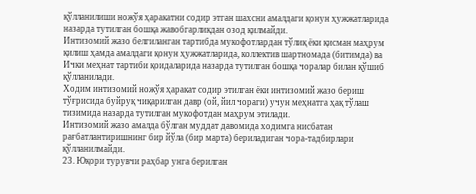қўлланилиши ножўя ҳаракатни содир этган шахсни амалдаги қонун ҳужжатларида назарда тутилган бошқа жавобгарликдан озод қилмайди.
Интизомий жазо белгиланган тартибда мукофотлардан тўлиқ ёки қисман маҳрум қилиш ҳамда амалдаги қонун ҳужжатларида, коллектив шартномада (битимда) ва Ички меҳнат тартиби қоидаларида назарда тутилган бошқа чоралар билан қўшиб қўлланилади.
Ходим интизомий ножўя ҳаракат содир этилган ёки интизомий жазо бериш тўғрисида буйруқ чиқарилган давр (ой, йил чораги) учун меҳнатга ҳақ тўлаш тизимида назарда тутилган мукофотдан маҳрум этилади.
Интизомий жазо амалда бўлган муддат давомида ходимга нисбатан рағбатлантиришнинг бир йўла (бир марта) бериладиган чора-тадбирлари қўлланилмайди.
23. Юқори турувчи раҳбар унга берилган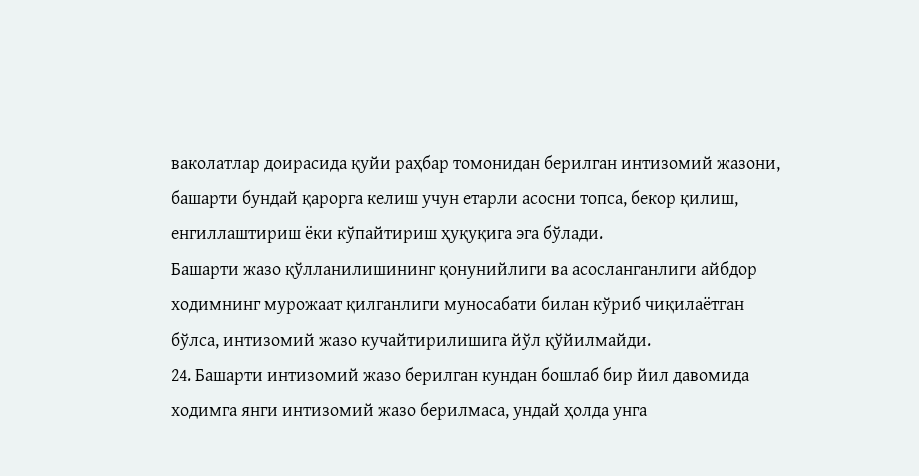ваколатлар доирасида қуйи раҳбар томонидан берилган интизомий жазони, башарти бундай қарорга келиш учун етарли асосни топса, бекор қилиш, енгиллаштириш ёки кўпайтириш ҳуқуқига эга бўлади.
Башарти жазо қўлланилишининг қонунийлиги ва асосланганлиги айбдор ходимнинг мурожаат қилганлиги муносабати билан кўриб чиқилаётган бўлса, интизомий жазо кучайтирилишига йўл қўйилмайди.
24. Башарти интизомий жазо берилган кундан бошлаб бир йил давомида ходимга янги интизомий жазо берилмаса, ундай ҳолда унга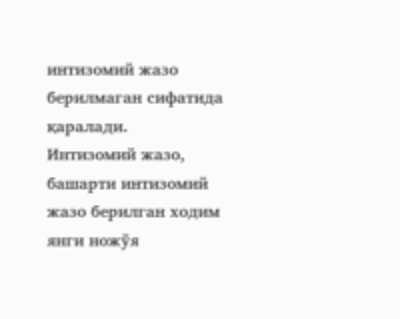интизомий жазо берилмаган сифатида қаралади.
Интизомий жазо, башарти интизомий жазо берилган ходим янги ножўя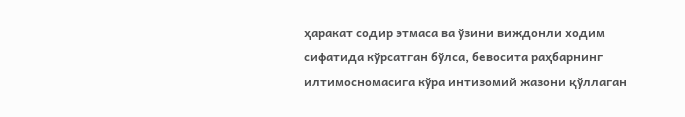ҳаракат содир этмаса ва ўзини виждонли ходим сифатида кўрсатган бўлса, бевосита раҳбарнинг илтимосномасига кўра интизомий жазони қўллаган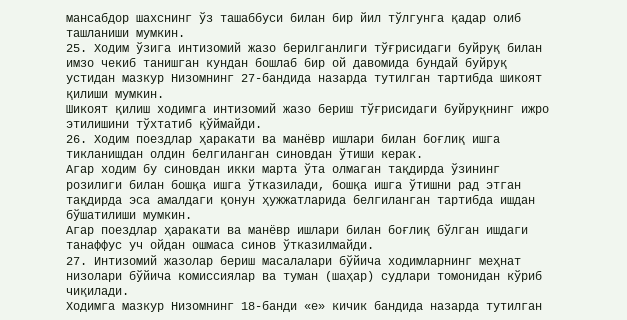мансабдор шахснинг ўз ташаббуси билан бир йил тўлгунга қадар олиб ташланиши мумкин.
25. Ходим ўзига интизомий жазо берилганлиги тўғрисидаги буйруқ билан имзо чекиб танишган кундан бошлаб бир ой давомида бундай буйруқ устидан мазкур Низомнинг 27-бандида назарда тутилган тартибда шикоят қилиши мумкин.
Шикоят қилиш ходимга интизомий жазо бериш тўғрисидаги буйруқнинг ижро этилишини тўхтатиб қўймайди.
26. Ходим поездлар ҳаракати ва манёвр ишлари билан боғлиқ ишга тикланишдан олдин белгиланган синовдан ўтиши керак.
Агар ходим бу синовдан икки марта ўта олмаган тақдирда ўзининг розилиги билан бошқа ишга ўтказилади, бошқа ишга ўтишни рад этган тақдирда эса амалдаги қонун ҳужжатларида белгиланган тартибда ишдан бўшатилиши мумкин.
Агар поездлар ҳаракати ва манёвр ишлари билан боғлиқ бўлган ишдаги танаффус уч ойдан ошмаса синов ўтказилмайди.
27. Интизомий жазолар бериш масалалари бўйича ходимларнинг меҳнат низолари бўйича комиссиялар ва туман (шаҳар) судлари томонидан кўриб чиқилади.
Ходимга мазкур Низомнинг 18-банди «е» кичик бандида назарда тутилган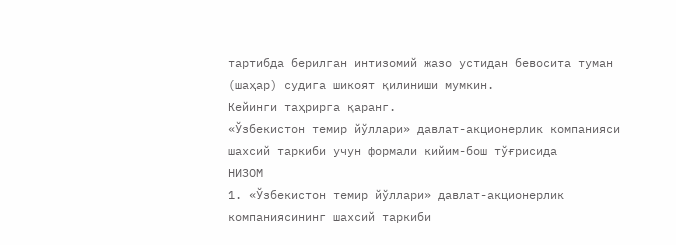тартибда берилган интизомий жазо устидан бевосита туман (шаҳар) судига шикоят қилиниши мумкин.
Кейинги таҳрирга қаранг.
«Ўзбекистон темир йўллари» давлат-акционерлик компанияси шахсий таркиби учун формали кийим-бош тўғрисида
НИЗОМ
1. «Ўзбекистон темир йўллари» давлат-акционерлик компаниясининг шахсий таркиби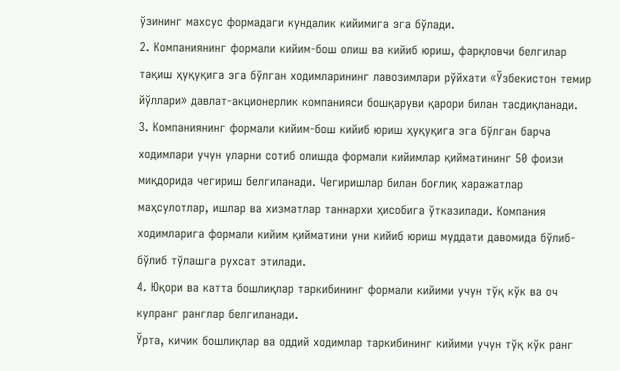ўзининг махсус формадаги кундалик кийимига эга бўлади.
2. Компаниянинг формали кийим-бош олиш ва кийиб юриш, фарқловчи белгилар тақиш ҳуқуқига эга бўлган ходимларининг лавозимлари рўйхати «Ўзбекистон темир йўллари» давлат-акционерлик компанияси бошқаруви қарори билан тасдиқланади.
3. Компаниянинг формали кийим-бош кийиб юриш ҳуқуқига эга бўлган барча ходимлари учун уларни сотиб олишда формали кийимлар қийматининг 50 фоизи миқдорида чегириш белгиланади. Чегиришлар билан боғлиқ харажатлар маҳсулотлар, ишлар ва хизматлар таннархи ҳисобига ўтказилади. Компания ходимларига формали кийим қийматини уни кийиб юриш муддати давомида бўлиб-бўлиб тўлашга рухсат этилади.
4. Юқори ва катта бошлиқлар таркибининг формали кийими учун тўқ кўк ва оч кулранг ранглар белгиланади.
Ўрта, кичик бошлиқлар ва оддий ходимлар таркибининг кийими учун тўқ кўк ранг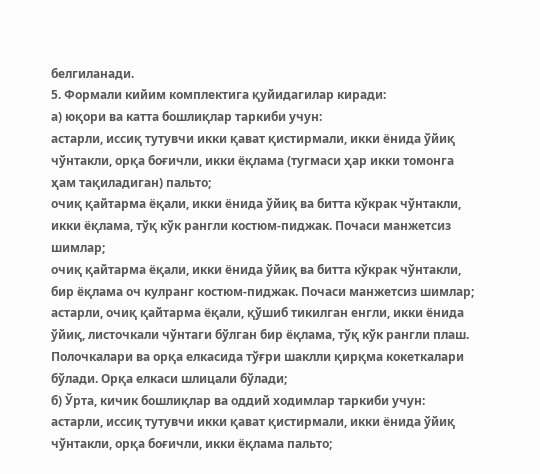белгиланади.
5. Формали кийим комплектига қуйидагилар киради:
а) юқори ва катта бошлиқлар таркиби учун:
астарли, иссиқ тутувчи икки қават қистирмали, икки ёнида ўйиқ чўнтакли, орқа боғичли, икки ёқлама (тугмаси ҳар икки томонга ҳам тақиладиган) пальто;
очиқ қайтарма ёқали, икки ёнида ўйиқ ва битта кўкрак чўнтакли, икки ёқлама, тўқ кўк рангли костюм-пиджак. Почаси манжетсиз шимлар;
очиқ қайтарма ёқали, икки ёнида ўйиқ ва битта кўкрак чўнтакли, бир ёқлама оч кулранг костюм-пиджак. Почаси манжетсиз шимлар;
астарли, очиқ қайтарма ёқали, қўшиб тикилган енгли, икки ёнида ўйиқ, листочкали чўнтаги бўлган бир ёқлама, тўқ кўк рангли плаш. Полочкалари ва орқа елкасида тўғри шаклли қирқма кокеткалари бўлади. Орқа елкаси шлицали бўлади;
б) Ўрта, кичик бошлиқлар ва оддий ходимлар таркиби учун:
астарли, иссиқ тутувчи икки қават қистирмали, икки ёнида ўйиқ чўнтакли, орқа боғичли, икки ёқлама пальто;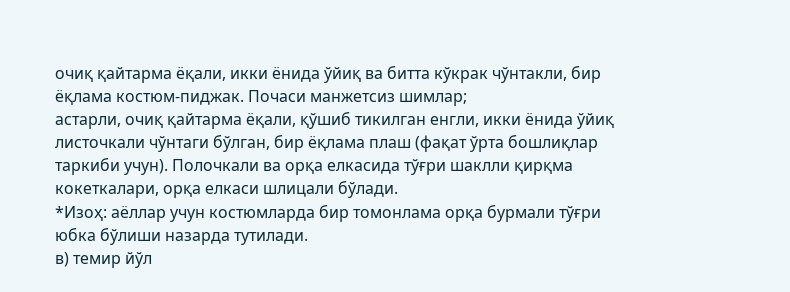очиқ қайтарма ёқали, икки ёнида ўйиқ ва битта кўкрак чўнтакли, бир ёқлама костюм-пиджак. Почаси манжетсиз шимлар;
астарли, очиқ қайтарма ёқали, қўшиб тикилган енгли, икки ёнида ўйиқ листочкали чўнтаги бўлган, бир ёқлама плаш (фақат ўрта бошлиқлар таркиби учун). Полочкали ва орқа елкасида тўғри шаклли қирқма кокеткалари, орқа елкаси шлицали бўлади.
*Изоҳ: аёллар учун костюмларда бир томонлама орқа бурмали тўғри юбка бўлиши назарда тутилади.
в) темир йўл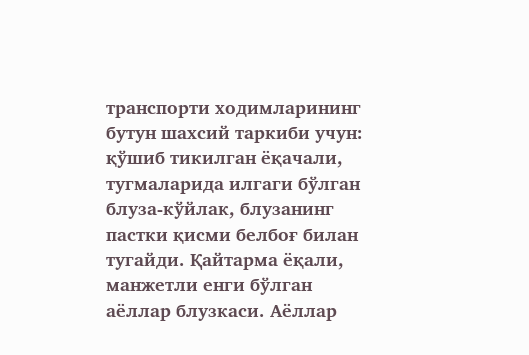транспорти ходимларининг бутун шахсий таркиби учун:
қўшиб тикилган ёқачали, тугмаларида илгаги бўлган блуза-кўйлак, блузанинг пастки қисми белбоғ билан тугайди. Қайтарма ёқали, манжетли енги бўлган аёллар блузкаси. Аёллар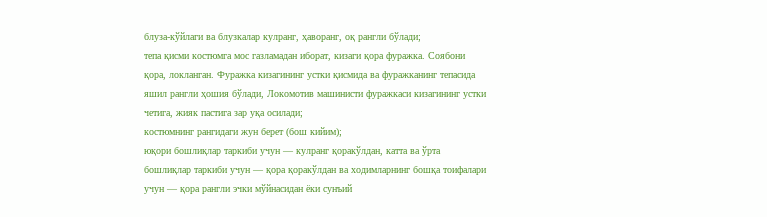блуза-кўйлаги ва блузкалар кулранг, ҳаворанг, оқ рангли бўлади;
тепа қисми костюмга мос газламадан иборат, кизаги қора фуражка. Соябони қора, локланган. Фуражка кизагининг устки қисмида ва фуражканинг тепасида яшил рангли ҳошия бўлади, Локомотив машинисти фуражкаси кизагининг устки четига, жияк пастига зар уқа осилади;
костюмнинг рангидаги жун берет (бош кийим);
юқори бошлиқлар таркиби учун — кулранг қоракўлдан, катта ва ўрта бошлиқлар таркиби учун — қора қоракўлдан ва ходимларнинг бошқа тоифалари учун — қора рангли эчки мўйнасидан ёки сунъий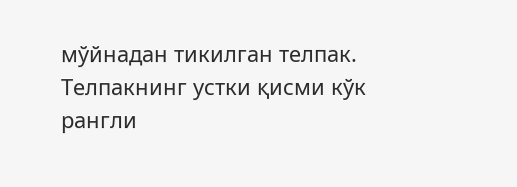мўйнадан тикилган телпак. Телпакнинг устки қисми кўк рангли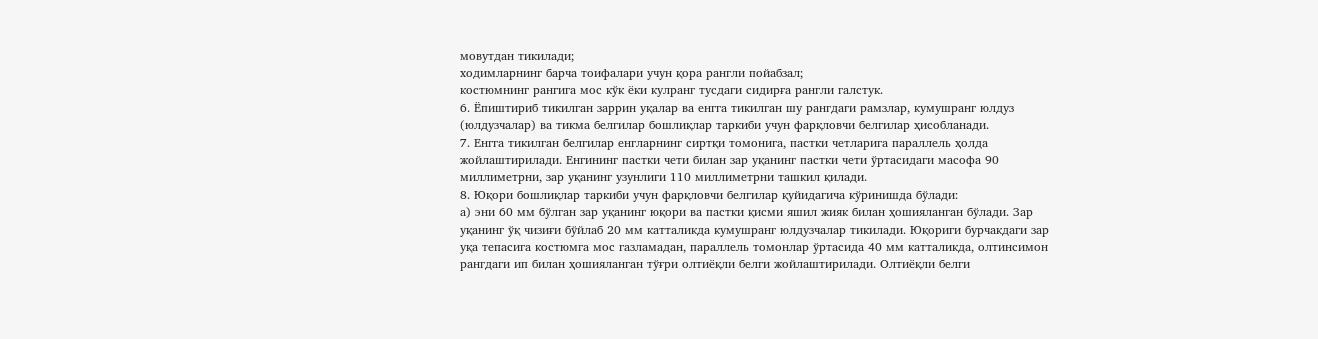мовутдан тикилади;
ходимларнинг барча тоифалари учун қора рангли пойабзал;
костюмнинг рангига мос кўк ёки кулранг тусдаги сидирға рангли галстук.
6. Ёпиштириб тикилган заррин уқалар ва енгга тикилган шу рангдаги рамзлар, кумушранг юлдуз (юлдузчалар) ва тикма белгилар бошлиқлар таркиби учун фарқловчи белгилар ҳисобланади.
7. Енгга тикилган белгилар енгларнинг сиртқи томонига, пастки четларига параллель ҳолда жойлаштирилади. Енгининг пастки чети билан зар уқанинг пастки чети ўртасидаги масофа 90 миллиметрни, зар уқанинг узунлиги 110 миллиметрни ташкил қилади.
8. Юқори бошлиқлар таркиби учун фарқловчи белгилар қуйидагича кўринишда бўлади:
а) эни 60 мм бўлган зар уқанинг юқори ва пастки қисми яшил жияк билан ҳошияланган бўлади. Зар уқанинг ўқ чизиғи бўйлаб 20 мм катталикда кумушранг юлдузчалар тикилади. Юқориги бурчакдаги зар уқа тепасига костюмга мос газламадан, параллель томонлар ўртасида 40 мм катталикда, олтинсимон рангдаги ип билан ҳошияланган тўғри олтиёқли белги жойлаштирилади. Олтиёқли белги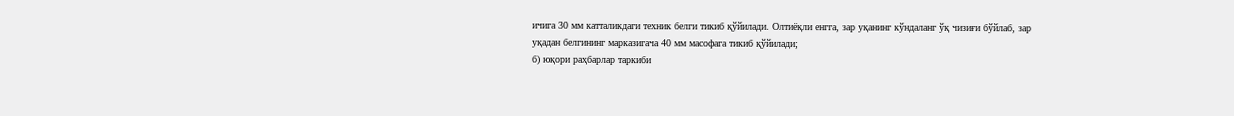ичига 30 мм катталикдаги техник белги тикиб қўйилади. Олтиёқли енгга, зар уқанинг кўндаланг ўқ чизиғи бўйлаб, зар уқадан белгининг марказигача 40 мм масофага тикиб қўйилади;
б) юқори раҳбарлар таркиби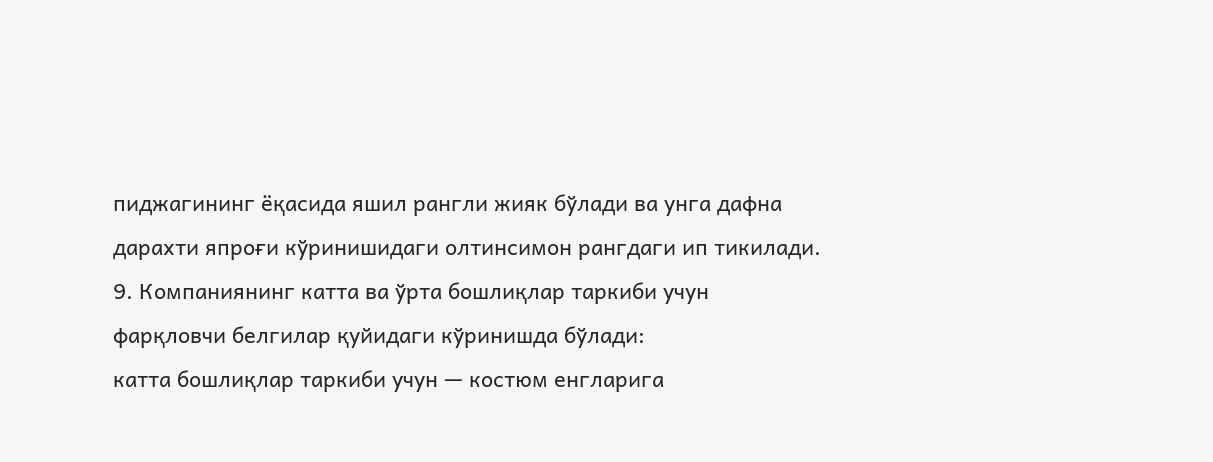пиджагининг ёқасида яшил рангли жияк бўлади ва унга дафна дарахти япроғи кўринишидаги олтинсимон рангдаги ип тикилади.
9. Компаниянинг катта ва ўрта бошлиқлар таркиби учун фарқловчи белгилар қуйидаги кўринишда бўлади:
катта бошлиқлар таркиби учун — костюм енгларига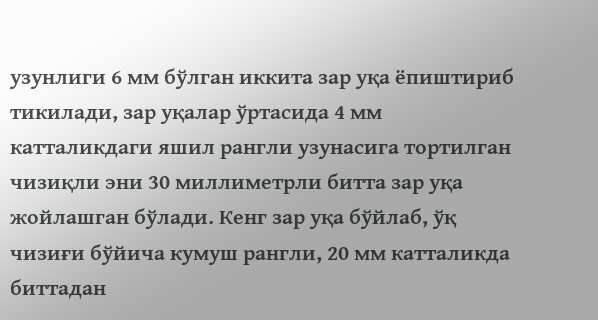узунлиги 6 мм бўлган иккита зар уқа ёпиштириб тикилади, зар уқалар ўртасида 4 мм катталикдаги яшил рангли узунасига тортилган чизиқли эни 30 миллиметрли битта зар уқа жойлашган бўлади. Кенг зар уқа бўйлаб, ўқ чизиғи бўйича кумуш рангли, 20 мм катталикда биттадан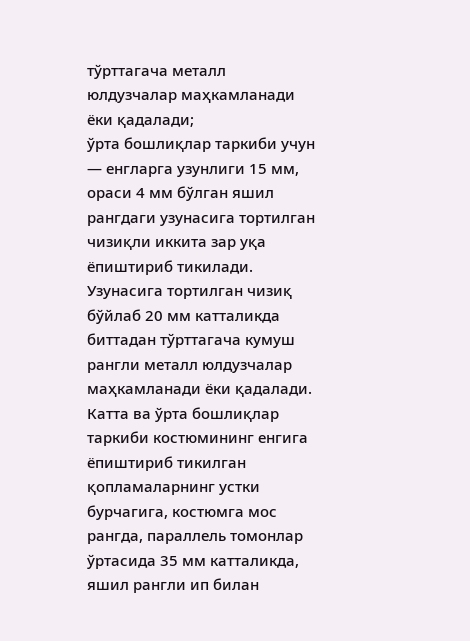тўрттагача металл юлдузчалар маҳкамланади ёки қадалади;
ўрта бошлиқлар таркиби учун — енгларга узунлиги 15 мм, ораси 4 мм бўлган яшил рангдаги узунасига тортилган чизиқли иккита зар уқа ёпиштириб тикилади. Узунасига тортилган чизиқ бўйлаб 20 мм катталикда биттадан тўрттагача кумуш рангли металл юлдузчалар маҳкамланади ёки қадалади.
Катта ва ўрта бошлиқлар таркиби костюмининг енгига ёпиштириб тикилган қопламаларнинг устки бурчагига, костюмга мос рангда, параллель томонлар ўртасида 35 мм катталикда, яшил рангли ип билан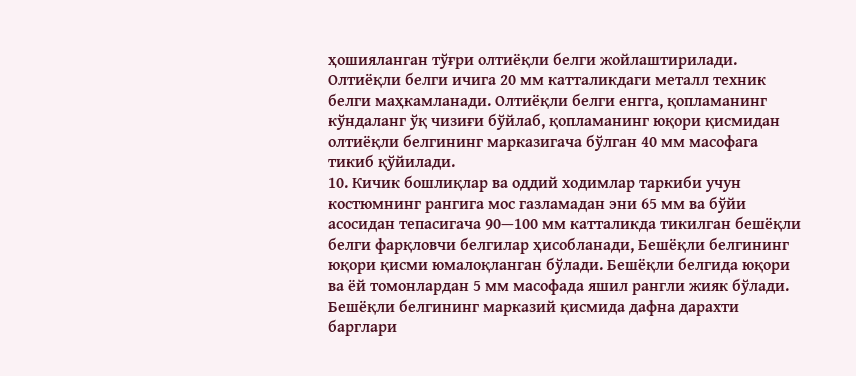ҳошияланган тўғри олтиёқли белги жойлаштирилади. Олтиёқли белги ичига 20 мм катталикдаги металл техник белги маҳкамланади. Олтиёқли белги енгга, қопламанинг кўндаланг ўқ чизиғи бўйлаб, қопламанинг юқори қисмидан олтиёқли белгининг марказигача бўлган 40 мм масофага тикиб қўйилади.
10. Кичик бошлиқлар ва оддий ходимлар таркиби учун костюмнинг рангига мос газламадан эни 65 мм ва бўйи асосидан тепасигача 90—100 мм катталикда тикилган бешёқли белги фарқловчи белгилар ҳисобланади, Бешёқли белгининг юқори қисми юмалоқланган бўлади. Бешёқли белгида юқори ва ёй томонлардан 5 мм масофада яшил рангли жияк бўлади. Бешёқли белгининг марказий қисмида дафна дарахти барглари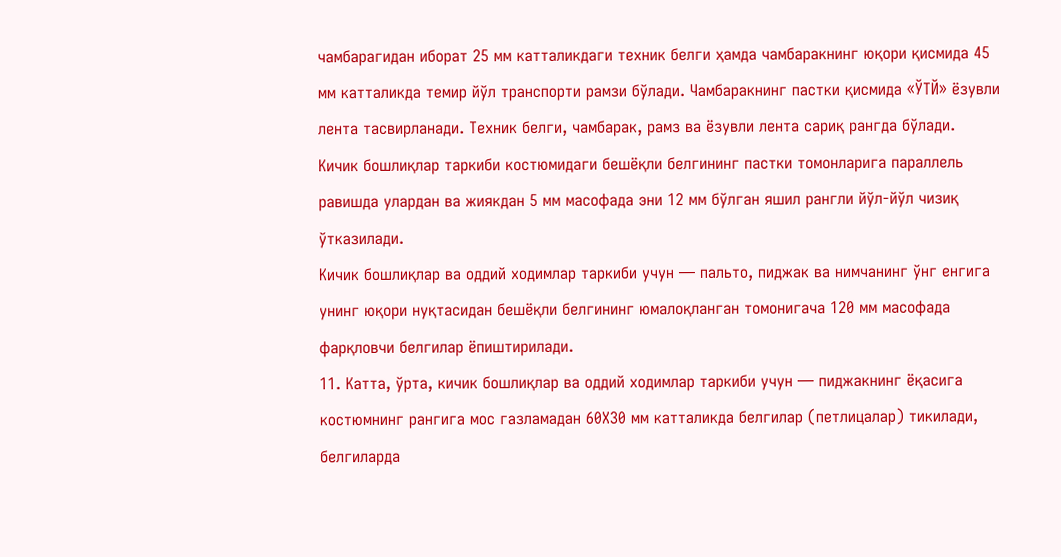чамбарагидан иборат 25 мм катталикдаги техник белги ҳамда чамбаракнинг юқори қисмида 45 мм катталикда темир йўл транспорти рамзи бўлади. Чамбаракнинг пастки қисмида «ЎТЙ» ёзувли лента тасвирланади. Техник белги, чамбарак, рамз ва ёзувли лента сариқ рангда бўлади.
Кичик бошлиқлар таркиби костюмидаги бешёқли белгининг пастки томонларига параллель равишда улардан ва жиякдан 5 мм масофада эни 12 мм бўлган яшил рангли йўл-йўл чизиқ ўтказилади.
Кичик бошлиқлар ва оддий ходимлар таркиби учун — пальто, пиджак ва нимчанинг ўнг енгига унинг юқори нуқтасидан бешёқли белгининг юмалоқланган томонигача 120 мм масофада фарқловчи белгилар ёпиштирилади.
11. Катта, ўрта, кичик бошлиқлар ва оддий ходимлар таркиби учун — пиджакнинг ёқасига костюмнинг рангига мос газламадан 60Х30 мм катталикда белгилар (петлицалар) тикилади, белгиларда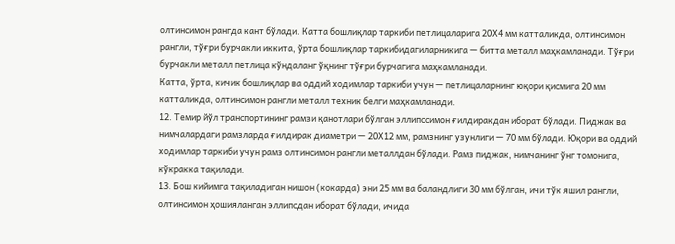олтинсимон рангда кант бўлади. Катта бошлиқлар таркиби петлицаларига 20Х4 мм катталикда, олтинсимон рангли, тўғри бурчакли иккита, ўрта бошлиқлар таркибидагиларникига — битта металл маҳкамланади. Тўғри бурчакли металл петлица кўндаланг ўқнинг тўғри бурчагига маҳкамланади.
Катта, ўрта, кичик бошлиқлар ва оддий ходимлар таркиби учун — петлицаларнинг юқори қисмига 20 мм катталикда, олтинсимон рангли металл техник белги маҳкамланади.
12. Темир йўл транспортининг рамзи қанотлари бўлган эллипссимон ғилдиракдан иборат бўлади. Пиджак ва нимчалардаги рамзларда ғилдирак диаметри — 20Х12 мм, рамзнинг узунлиги — 70 мм бўлади. Юқори ва оддий ходимлар таркиби учун рамз олтинсимон рангли металлдан бўлади. Рамз пиджак, нимчанинг ўнг томонига, кўкракка тақилади.
13. Бош кийимга тақиладиган нишон (кокарда) эни 25 мм ва баландлиги 30 мм бўлган, ичи тўк яшил рангли, олтинсимон ҳошияланган эллипсдан иборат бўлади, ичида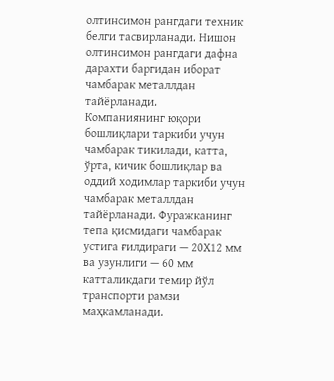олтинсимон рангдаги техник белги тасвирланади. Нишон олтинсимон рангдаги дафна дарахти баргидан иборат чамбарак металлдан тайёрланади.
Компаниянинг юқори бошлиқлари таркиби учун чамбарак тикилади, катта, ўрта, кичик бошлиқлар ва оддий ходимлар таркиби учун чамбарак металлдан тайёрланади. Фуражканинг тепа қисмидаги чамбарак устига ғилдираги — 20Х12 мм ва узунлиги — 60 мм катталикдаги темир йўл транспорти рамзи маҳкамланади.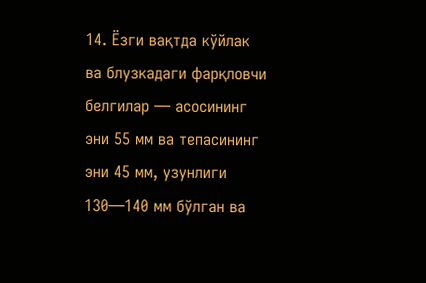14. Ёзги вақтда кўйлак ва блузкадаги фарқловчи белгилар — асосининг эни 55 мм ва тепасининг эни 45 мм, узунлиги 130—140 мм бўлган ва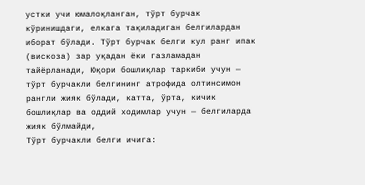устки учи юмалоқланган, тўрт бурчак кўринишдаги, елкага тақиладиган белгилардан иборат бўлади. Тўрт бурчак белги кул ранг ипак (вискоза) зар уқадан ёки газламадан тайёрланади, Юқори бошлиқлар таркиби учун — тўрт бурчакли белгининг атрофида олтинсимон рангли жияк бўлади, катта, ўрта, кичик бошлиқлар ва оддий ходимлар учун — белгиларда жияк бўлмайди,
Тўрт бурчакли белги ичига: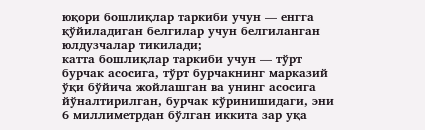юқори бошлиқлар таркиби учун — енгга қўйиладиган белгилар учун белгиланган юлдузчалар тикилади;
катта бошлиқлар таркиби учун — тўрт бурчак асосига, тўрт бурчакнинг марказий ўқи бўйича жойлашган ва унинг асосига йўналтирилган, бурчак кўринишидаги, эни 6 миллиметрдан бўлган иккита зар уқа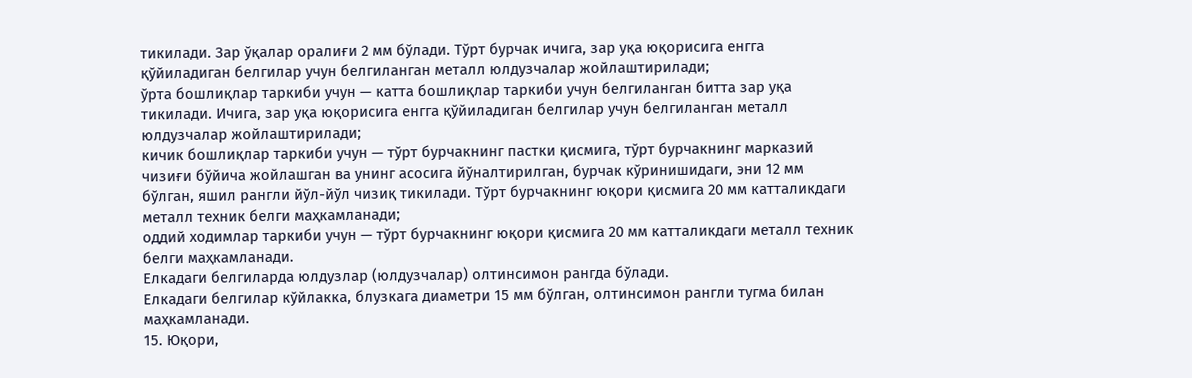тикилади. Зар ўқалар оралиғи 2 мм бўлади. Тўрт бурчак ичига, зар уқа юқорисига енгга қўйиладиган белгилар учун белгиланган металл юлдузчалар жойлаштирилади;
ўрта бошлиқлар таркиби учун — катта бошлиқлар таркиби учун белгиланган битта зар уқа тикилади. Ичига, зар уқа юқорисига енгга қўйиладиган белгилар учун белгиланган металл юлдузчалар жойлаштирилади;
кичик бошлиқлар таркиби учун — тўрт бурчакнинг пастки қисмига, тўрт бурчакнинг марказий чизиғи бўйича жойлашган ва унинг асосига йўналтирилган, бурчак кўринишидаги, эни 12 мм бўлган, яшил рангли йўл-йўл чизиқ тикилади. Тўрт бурчакнинг юқори қисмига 20 мм катталикдаги металл техник белги маҳкамланади;
оддий ходимлар таркиби учун — тўрт бурчакнинг юқори қисмига 20 мм катталикдаги металл техник белги маҳкамланади.
Елкадаги белгиларда юлдузлар (юлдузчалар) олтинсимон рангда бўлади.
Елкадаги белгилар кўйлакка, блузкага диаметри 15 мм бўлган, олтинсимон рангли тугма билан маҳкамланади.
15. Юқори,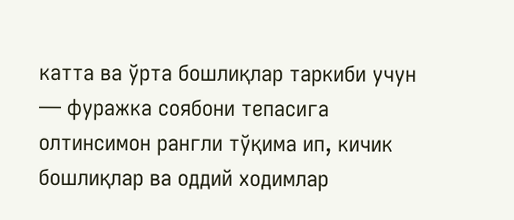катта ва ўрта бошлиқлар таркиби учун — фуражка соябони тепасига олтинсимон рангли тўқима ип, кичик бошлиқлар ва оддий ходимлар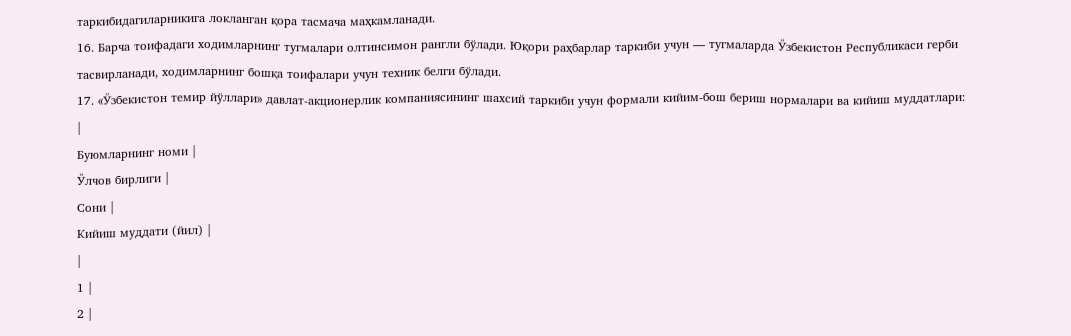таркибидагиларникига локланган қора тасмача маҳкамланади.
16. Барча тоифадаги ходимларнинг тугмалари олтинсимон рангли бўлади. Юқори раҳбарлар таркиби учун — тугмаларда Ўзбекистон Республикаси герби тасвирланади, ходимларнинг бошқа тоифалари учун техник белги бўлади.
17. «Ўзбекистон темир йўллари» давлат-акционерлик компаниясининг шахсий таркиби учун формали кийим-бош бериш нормалари ва кийиш муддатлари:
|
Буюмларнинг номи |
Ўлчов бирлиги |
Сони |
Кийиш муддати (йил) |
|
1 |
2 |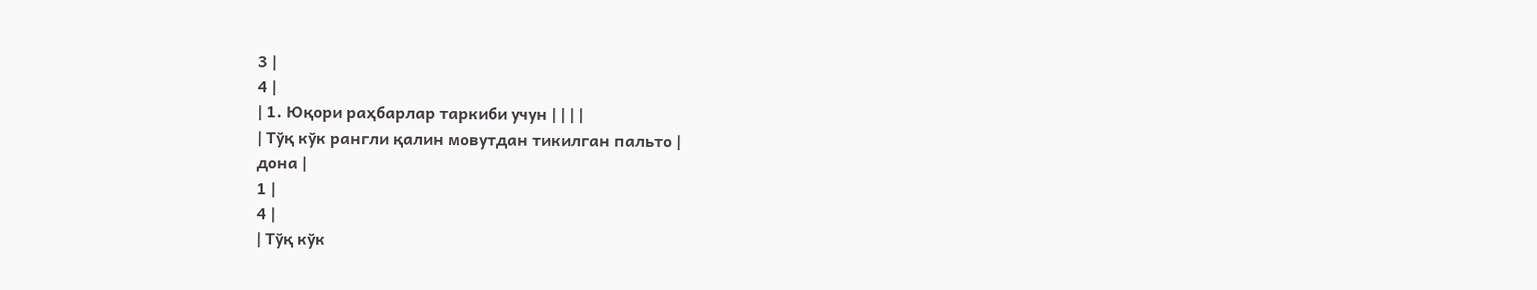3 |
4 |
| 1. Юқори раҳбарлар таркиби учун | | | |
| Тўқ кўк рангли қалин мовутдан тикилган пальто |
дона |
1 |
4 |
| Тўқ кўк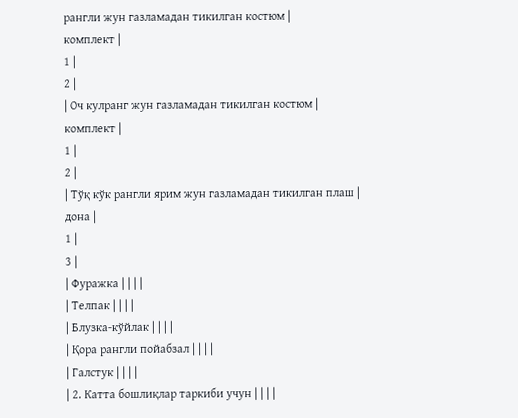рангли жун газламадан тикилган костюм |
комплект |
1 |
2 |
| Оч кулранг жун газламадан тикилган костюм |
комплект |
1 |
2 |
| Тўқ кўк рангли ярим жун газламадан тикилган плаш |
дона |
1 |
3 |
| Фуражка | | | |
| Телпак | | | |
| Блузка-кўйлак | | | |
| Қора рангли пойабзал | | | |
| Галстук | | | |
| 2. Катта бошлиқлар таркиби учун | | | |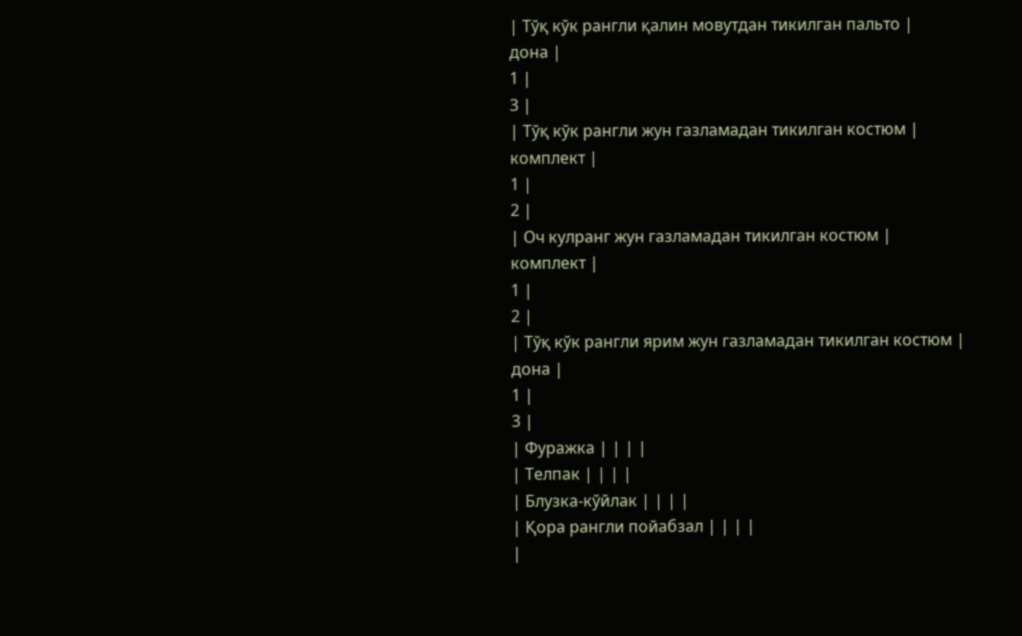| Тўқ кўк рангли қалин мовутдан тикилган пальто |
дона |
1 |
3 |
| Тўқ кўк рангли жун газламадан тикилган костюм |
комплект |
1 |
2 |
| Оч кулранг жун газламадан тикилган костюм |
комплект |
1 |
2 |
| Тўқ кўк рангли ярим жун газламадан тикилган костюм |
дона |
1 |
3 |
| Фуражка | | | |
| Телпак | | | |
| Блузка-кўйлак | | | |
| Қора рангли пойабзал | | | |
|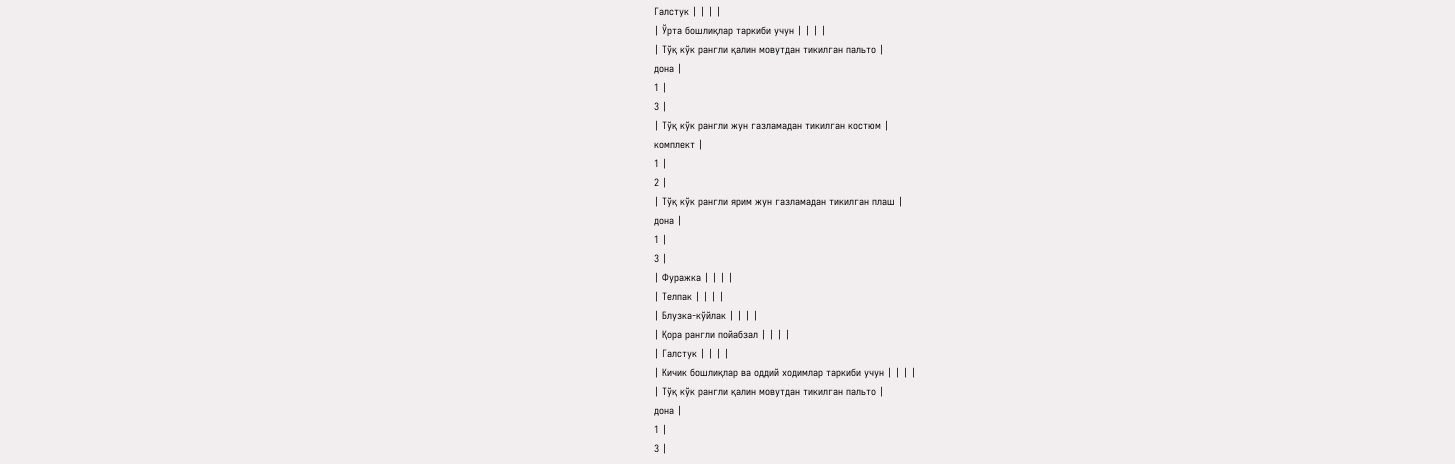Галстук | | | |
| Ўрта бошлиқлар таркиби учун | | | |
| Тўқ кўк рангли қалин мовутдан тикилган пальто |
дона |
1 |
3 |
| Тўқ кўк рангли жун газламадан тикилган костюм |
комплект |
1 |
2 |
| Тўқ кўк рангли ярим жун газламадан тикилган плаш |
дона |
1 |
3 |
| Фуражка | | | |
| Телпак | | | |
| Блузка-кўйлак | | | |
| Қора рангли пойабзал | | | |
| Галстук | | | |
| Кичик бошлиқлар ва оддий ходимлар таркиби учун | | | |
| Тўқ кўк рангли қалин мовутдан тикилган пальто |
дона |
1 |
3 |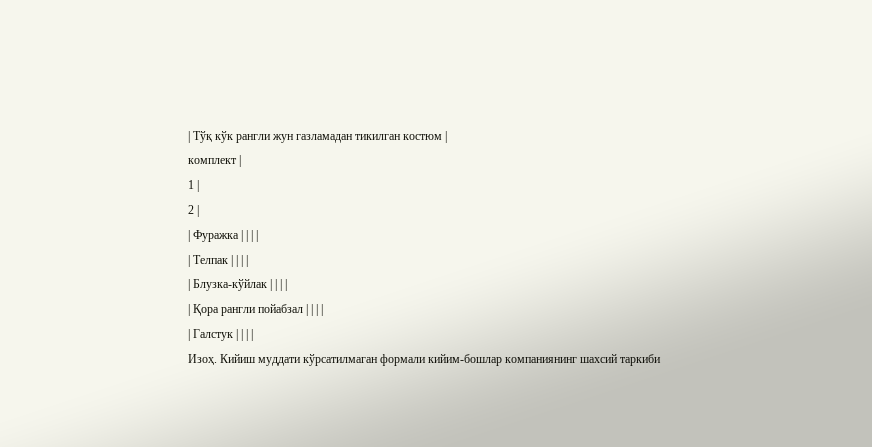| Тўқ кўк рангли жун газламадан тикилган костюм |
комплект |
1 |
2 |
| Фуражка | | | |
| Телпак | | | |
| Блузка-кўйлак | | | |
| Қора рангли пойабзал | | | |
| Галстук | | | |
Изоҳ. Кийиш муддати кўрсатилмаган формали кийим-бошлар компаниянинг шахсий таркиби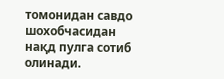томонидан савдо шохобчасидан нақд пулга сотиб олинади.